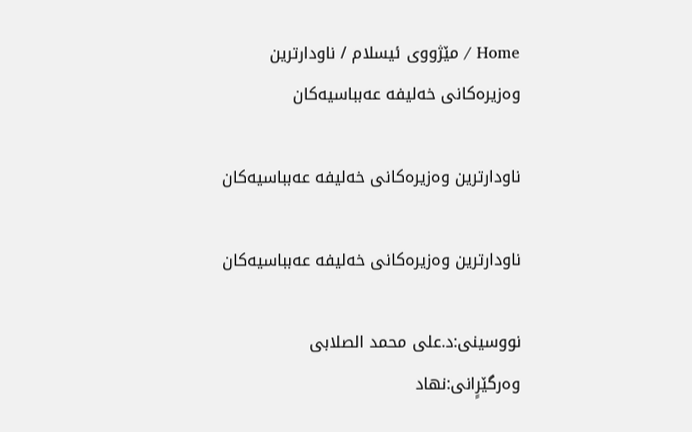Home / مێژووی ئیسلام / ناودارترین وه‌زیره‌كانی‌ خه‌لیفه‌ عه‌بباسیه‌كان

ناودارترین وه‌زیره‌كانی‌ خه‌لیفه‌ عه‌بباسیه‌كان

ناودارترین وه‌زیره‌كانی‌ خه‌لیفه‌ عه‌بباسیه‌كان

نووسینی‌:د.علی‌ محمد الصلابی وه‌رگێرٍانی‌:نهاد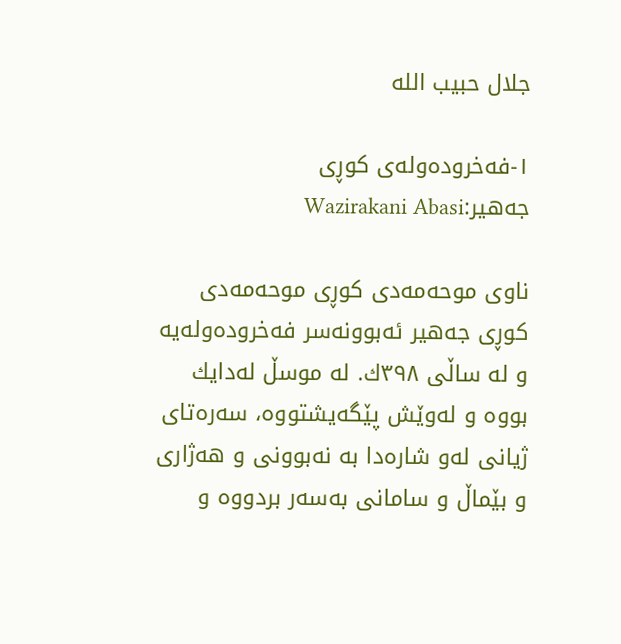جلال حبیب الله

١-فه‌خروده‌وله‌ی‌ كوڕی‌ جه‌هیر:Wazirakani Abasi

ناوی‌ موحه‌مه‌دی‌ كوڕی‌ موحه‌مه‌دی‌ كوڕی‌ جه‌هیر ئه‌بوونه‌سر فه‌خروده‌وله‌یه‌ و له‌ ساڵی‌ ٣٩٨ك. له‌ موسڵ له‌دایك بووه‌ و له‌وێش پێگه‌یشتووه‌، سه‌ره‌تای‌ ژیانی‌ له‌و شاره‌دا به‌ نه‌بوونی‌ و هه‌ژاری‌ و بێماڵ و سامانی‌ به‌سه‌ر بردووه‌ و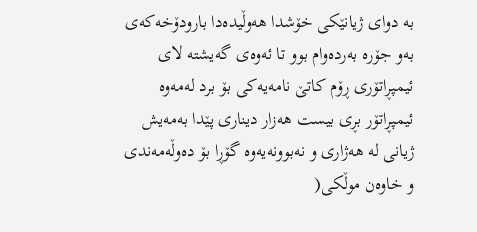به‌ دوای‌ ژیانێكی‌ خۆشدا هه‌وڵیده‌دا بارودۆخه‌كه‌ی‌ به‌و جۆره‌ به‌رده‌وام بوو تا ئه‌وه‌ی‌ گه‌یشته‌ لای‌ ئیمپڕاتۆری‌ ڕۆم كاتێ نامه‌یه‌كی‌ بۆ برد له‌مه‌وه‌ ئیمپڕاتۆر بڕی‌ بیست هه‌زار دیناری‌ پێدا به‌مه‌یش ژیانی‌ له‌ هه‌ژاری‌ و نه‌بوونه‌یه‌وه‌ گۆڕا بۆ ده‌وڵه‌مه‌ندی‌ و خاوه‌ن موڵكی‌(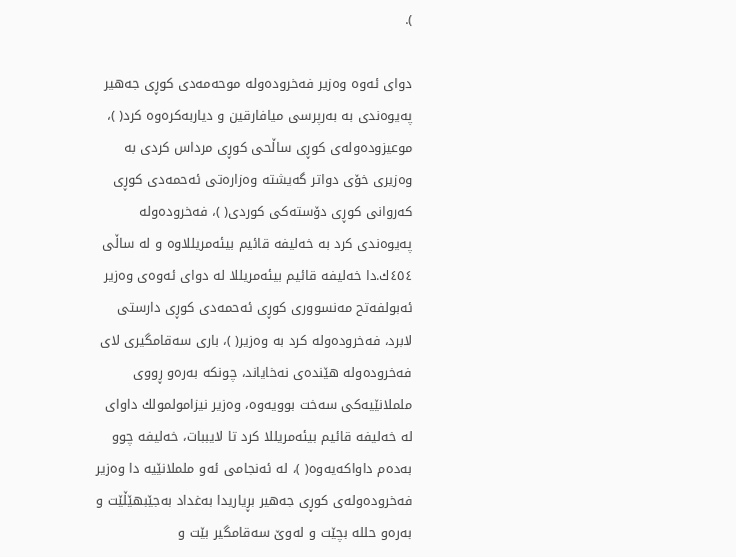).

دوای‌ ئه‌وه‌ وه‌زیر فه‌خروده‌وله‌ موحه‌مه‌دی‌ كوڕی‌ جه‌هیر په‌یوه‌ندی‌ به‌ به‌رپرسی میافارقین و دیاربه‌كره‌وه‌ كرد( )، موعیزوده‌وله‌ی‌ كوڕی‌ ساڵحی‌ كوڕی‌ مرداس كردی‌ به‌ وه‌زیری‌ خۆی‌ دواتر گه‌یشته‌ وه‌زاره‌تی‌ ئه‌حمه‌دی‌ كوڕی‌ كه‌روانی‌ كوڕی‌ دۆسته‌كی‌ كوردی‌( )، فه‌خروده‌وله‌ په‌یوه‌ندی‌ كرد به‌ خه‌لیفه‌ قائیم بیئه‌مریللاوه‌ و له‌ ساڵی‌ ٤٥٤ك.دا خه‌لیفه‌ قائیم بیئه‌مریللا له‌ دوای‌ ئه‌وه‌ی‌ وه‌زیر ئه‌بولفه‌تح مه‌نسووری‌ كوڕی‌ ئه‌حمه‌دی‌ كوڕی‌ دارستی‌ لابرد، فه‌خروده‌وله‌ كرد به‌ وه‌زیر( )، باری‌ سه‌قامگیری‌ لای‌ فه‌خروده‌وله‌ هێنده‌ی‌ نه‌خایاند، چونكه‌ به‌ره‌و ڕووی‌ ململانێیه‌كی‌ سه‌خت بوویه‌وه‌، وه‌زیر نیزامولمولك داوای‌ له‌ خه‌لیفه‌ قائیم بیئه‌مریللا كرد تا لایببات، خه‌لیفه‌ چوو به‌ده‌م داواكه‌یه‌وه‌( )، له‌ ئه‌نجامی‌ ئه‌و ململانێیه‌ دا وه‌زیر فه‌خروده‌وله‌ی‌ كوڕی‌ جه‌هیر بڕیاریدا به‌غداد به‌جێبهێڵێت و به‌ره‌و حلله‌ بچێت و له‌وێ سه‌قامگیر بێت و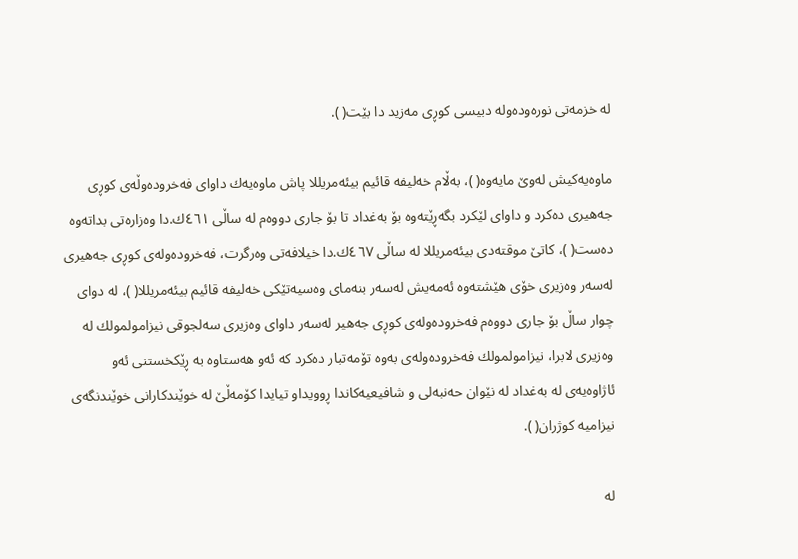له‌ خزمه‌تی‌ نوره‌وده‌وله‌ دبیسی كوڕی‌ مه‌زید دا بێت( ).

ماوه‌یه‌كیش له‌وێ مایه‌وه‌( )، به‌ڵام خه‌لیفه‌ قائیم بیئه‌مریللا پاش ماوه‌یه‌ك داوای‌ فه‌خروده‌وڵه‌ی‌ كوڕی‌ جه‌هیری ده‌كرد و داوای‌ لێكرد بگه‌ڕێته‌وه‌ بۆ به‌غداد تا بۆ جاری‌ دووه‌م له‌ ساڵی‌ ٤٦١ك.دا وه‌زاره‌تی‌ بداته‌وه‌ ده‌ست( )، كاتێ موقته‌دی‌ بیئه‌مریللا له‌ ساڵی‌ ٤٦٧ك.دا خیلافه‌تی‌ وه‌رگرت، فه‌خروده‌وله‌ی‌ كوڕی‌ جه‌هیری‌ له‌سه‌ر وه‌زیری‌ خۆی‌ هێشته‌وه‌ ئه‌مه‌یش له‌سه‌ر بنه‌مای وه‌سیه‌تێكی‌ خه‌لیفه‌ قائیم بیئه‌مریللا( )، له‌ دوای‌ چوار ساڵ بۆ جاری‌ دووه‌م فه‌خروده‌وله‌ی‌ كوڕی‌ جه‌هیر له‌سه‌ر داوای‌ وه‌زیری‌ سه‌لجوقی نیزامولمولك له‌ وه‌زیری‌ لابرا، نیزامولمولك فه‌خروده‌وله‌ی‌ به‌وه‌ تۆمه‌تبار ده‌كرد كه‌ ئه‌و هه‌ستاوه‌ به‌ ڕێكخستنی‌ ئه‌و ئاژاوه‌یه‌ی‌ له‌ به‌غداد له‌ نێوان حه‌نبه‌لی و شافیعیه‌كاندا ڕوویداو تیایدا كۆمه‌ڵێ له‌ خوێندكارانی‌ خوێندنگه‌ی‌ نیزامیه‌ كوژران( ).

له‌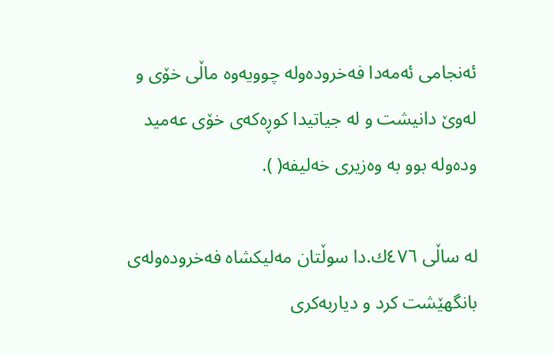ئه‌نجامی‌ ئه‌مه‌دا فه‌خروده‌وله‌ چوویه‌وه‌ ماڵی خۆی‌ و له‌وێ دانیشت و له‌ جیاتیدا كوڕه‌كه‌ی‌ خۆی‌ عه‌مید وده‌وله‌ بوو به‌ وه‌زیری‌ خه‌لیفه‌( ).

له‌ ساڵی‌ ٤٧٦ك.دا سوڵتان مه‌لیكشاه‌ فه‌خروده‌وله‌ی‌ بانگهێشت كرد و دیاربه‌كری‌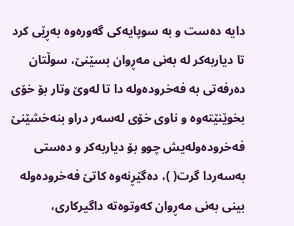دایه‌ ده‌ست و به‌ سوپایه‌كی‌ گه‌وره‌وه‌ به‌ڕێی‌ كرد تا دیاربه‌كر له‌ به‌نی‌ مه‌ڕوان بسێنێ، سوڵتان ده‌رفه‌تی‌ به‌ فه‌خروده‌وله‌ دا تا له‌وێ وتار بۆ خۆی‌ بخوێنێته‌وه‌ و ناوی‌ خۆی‌ له‌سه‌ر دراو بنه‌خشێنێ فه‌خروده‌وله‌یش چوو بۆ دیاربه‌كر و ده‌ستی‌ به‌سه‌ردا گرت( )، ده‌گێڕنه‌وه‌ كاتێ فه‌خروده‌وله‌ بینی‌ به‌نی‌ مه‌ڕوان كه‌وتوه‌ته‌ داگیركاری‌،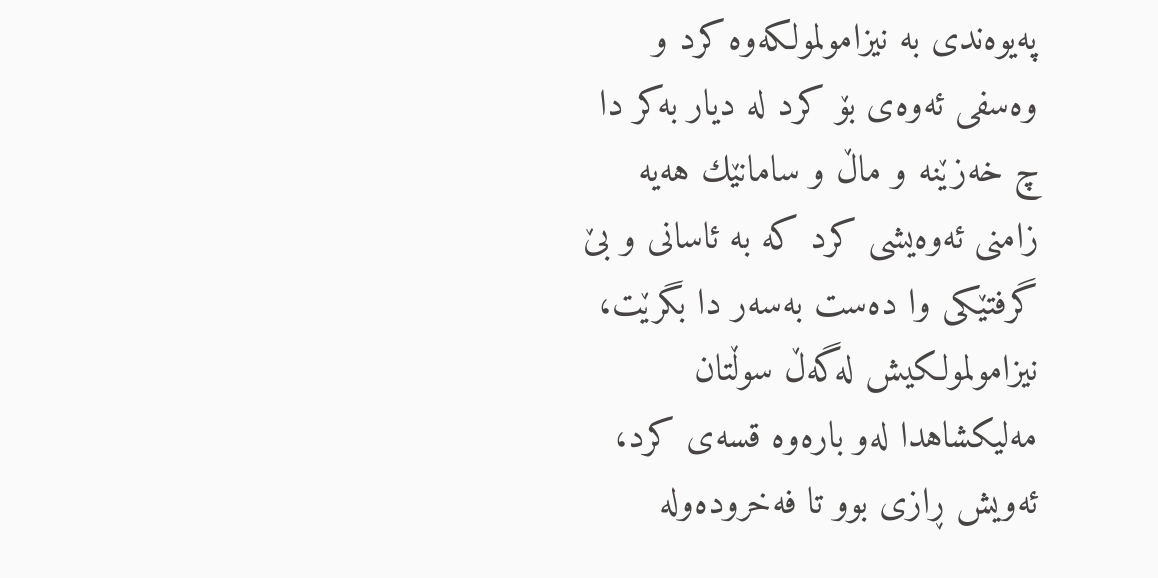په‌یوه‌ندی به‌ نیزامولمولكه‌وه‌ كرد و وه‌سفی ئه‌وه‌ی‌ بۆ كرد له‌ دیار به‌كر دا چ خه‌زێنه‌ و ماڵ و سامانێك هه‌یه‌ زامنی‌ ئه‌وه‌یشی كرد كه‌ به‌ ئاسانی‌ و بێ گرفتێكی‌ وا ده‌ست به‌سه‌ر دا بگرێت، نیزامولمولكیش له‌گه‌ڵ سوڵتان مه‌لیكشاهدا له‌و باره‌وه‌ قسه‌ی‌ كرد، ئه‌ویش ڕازی‌ بوو تا فه‌خروده‌وله‌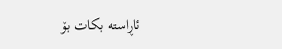ئاڕاسته‌ بكات بۆ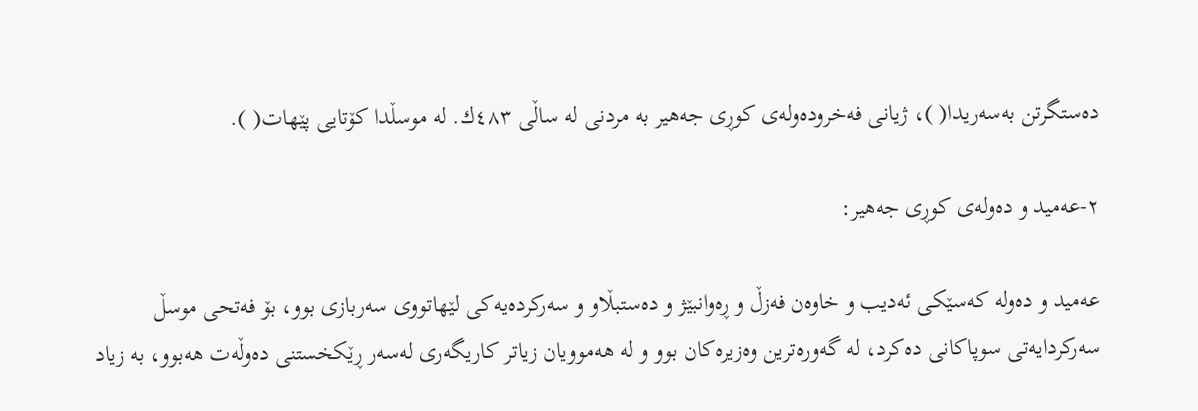ده‌ستگرتن به‌سه‌ریدا( )، ژیانی‌ فه‌خروده‌وله‌ی‌ كوڕی‌ جه‌هیر به‌ مردنی‌ له‌ ساڵی‌ ٤٨٣ك. له‌ موسڵدا كۆتایی پێهات( ).

٢-عه‌مید و ده‌وله‌ی‌ كوڕی‌ جه‌هیر:

عه‌مید و ده‌وله‌ كه‌سێكی‌ ئه‌دیب و خاوه‌ن فه‌زڵ و ڕه‌وانبێژ و ده‌ستبڵاو و سه‌ركرده‌یه‌كی‌ لێهاتووی سه‌ربازی‌ بوو، بۆ فه‌تحی‌ موسڵ سه‌ركردایه‌تی‌ سوپاكانی‌ ده‌كرد، له‌ گه‌وره‌ترین وه‌زیره‌كان بوو و له‌ هه‌موویان زیاتر كاریگه‌ری‌ له‌سه‌ر ڕێكخستنی‌ ده‌وڵه‌ت هه‌بوو، به‌ زیاد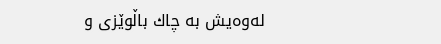له‌وه‌یش به‌ چاك باڵوێزی‌ و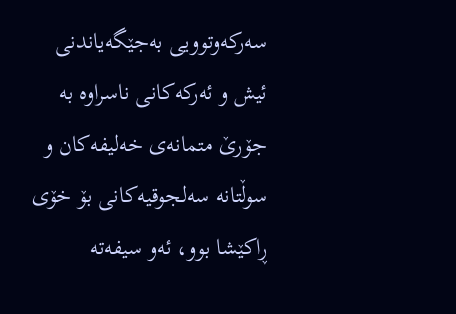سه‌ركه‌وتوویی به‌جێگه‌یاندنی‌ ئیش و ئه‌ركه‌كانی‌ ناسراوه‌ به‌ جۆرێ متمانه‌ی‌ خه‌لیفه‌كان و سوڵتانه‌ سه‌لجوقیه‌كانی‌ بۆ خۆی‌ ڕاكێشا بوو، ئه‌و سیفه‌ته‌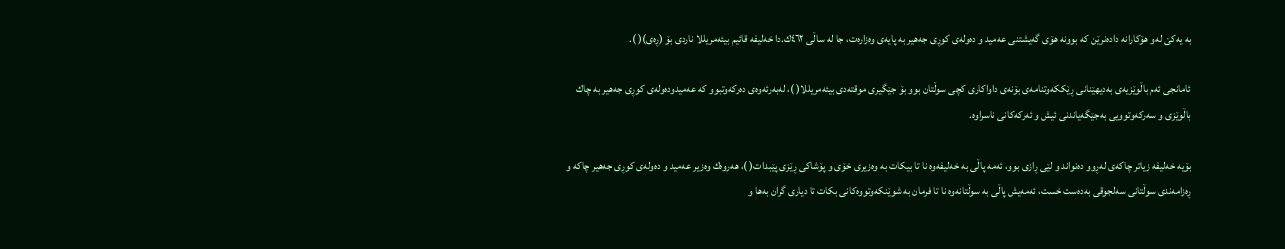به‌ یه‌كێ له‌و هۆكارانه‌ داده‌نرێن كه‌ بوونه‌ هۆی‌ گه‌یشتنی‌ عه‌مید و ده‌وله‌ی‌ كوڕی‌ جه‌هیر به‌ پایه‌ی‌ وه‌زاره‌ت، جا له‌ ساڵی‌ ٤٦٢ك.دا خه‌لیفه‌ قائیم بیئه‌مریللا ناردی‌ بۆ (ڕه‌ی‌)( ).

ئامانجی‌ ئه‌م باڵوێزیه‌ی‌ به‌دیهێنانی‌ ڕێككه‌وتنامه‌ی‌ بۆنه‌ی‌ داواكاری‌ كچی سوڵتان بوو بۆ جێگیری موقته‌دی‌ بیئه‌مریللا( )، له‌به‌رئه‌وه‌ی‌ ده‌ركه‌وتبوو كه‌ عه‌میدوده‌وله‌ی‌ كوڕی‌ جه‌هیر به‌ چاك باڵوێزی‌ و سه‌ركه‌وتوویی به‌جێگه‌یاندنی‌ ئیش و ئه‌ركه‌كانی‌ ناسراوه‌.

بۆیه‌ خه‌لیفه‌ زیاتر چاكه‌ی‌ له‌ڕوو ده‌نواند و لێی‌ ڕازی بوو، ئه‌مه‌ پاڵی‌ به‌ خه‌لیفه‌وه‌ نا تا بیكات به‌ وه‌زیری‌ خۆی‌ و پۆشاكی‌ ڕێزی‌ پێبدات( )، هه‌روه‌ك وه‌زیر عه‌مید و ده‌وله‌ی‌ كوڕی‌ جه‌هیر چاكه‌ و ڕه‌زامه‌ندی‌ سوڵتانی‌ سه‌لجوقی به‌ده‌ست خست، ئه‌مه‌یش پاڵی‌ به‌ سوڵتانه‌وه‌ نا تا فرمان به‌ شوێنكه‌وتووه‌كانی‌ بكات تا دیاری‌ گران به‌ها و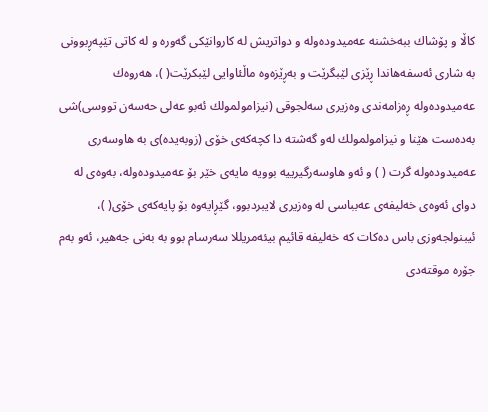كاڵا و پۆشاك ببه‌خشنه‌ عه‌میدوده‌وله‌ و دواتریش له‌ كاروانێكی‌ گه‌وره‌ و له‌ كاتی‌ تێپه‌ڕبوونی‌ به‌ شاری‌ ئه‌سفه‌هاندا ڕێزی‌ لێبگرێت و به‌ڕێزه‌وه‌ ماڵئاوایی لێبكرێت( )، هه‌روه‌ك عه‌میدوده‌وله‌ ڕه‌زامه‌ندی‌ وه‌زیری‌ سه‌لجوقی (نیزامولمولك ئه‌بو عه‌لی حه‌سه‌ن تووسی)شی به‌ده‌ست هێنا و نیزامولمولك له‌و گه‌شته‌ دا كچه‌كه‌ی‌ خۆی‌ (زوبه‌یده‌)ی‌ به‌ هاوسه‌ری‌ عه‌میدوده‌وله‌ گرت ( ) و ئه‌و هاوسه‌رگیرییه‌ بوویه‌ مایه‌ی‌ خێر بۆ عه‌میدوده‌وله‌، به‌وه‌ی‌ له‌ دوای‌ ئه‌وه‌ی‌ خه‌لیفه‌ی‌ عه‌بباسی له‌ وه‌زیری‌ لایبردبوو، گێڕایه‌وه‌ بۆ پایه‌كه‌ی‌ خۆی‌( )، ئیبنولجه‌وزی‌ باس ده‌كات كه‌ خه‌لیفه‌ قائیم بیئه‌مریللا سه‌رسام بوو به‌ به‌نی‌ جه‌هیر، ئه‌و به‌م جۆره‌ موقته‌دی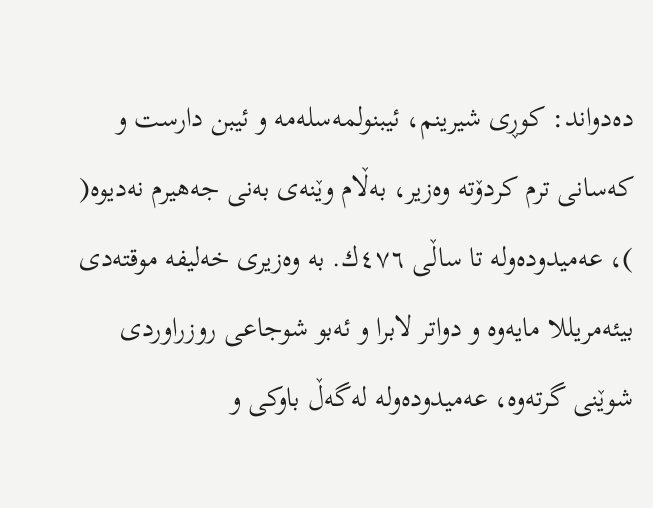ده‌دواند: كوڕی‌ شیرینم، ئیبنولمه‌سله‌مه‌ و ئیبن دارست و كه‌سانی‌ ترم كردۆته‌ وه‌زیر، به‌ڵام وێنه‌ی‌ به‌نی‌ جه‌هیرم نه‌دیوه‌( )، عه‌میدوده‌وله‌ تا ساڵی‌ ٤٧٦ك. به‌ وه‌زیری‌ خه‌لیفه‌ موقته‌دی‌ بیئه‌مریللا مایه‌وه‌ و دواتر لابرا و ئه‌بو شوجاعی روزراوردی‌ شوێنی‌ گرته‌وه‌، عه‌میدوده‌وله‌ له‌گه‌ڵ باوكی‌ و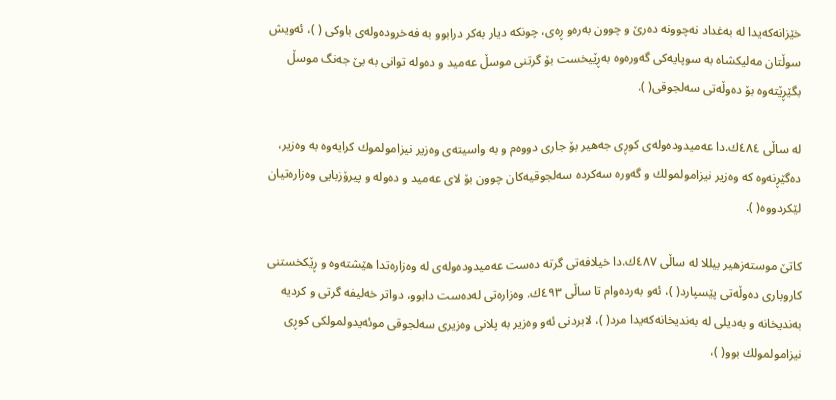خێزانه‌كه‌یدا له‌ به‌غداد نه‌چوونه‌ ده‌رێ و چوون به‌ره‌و ڕه‌ی‌، چونكه‌ دیار به‌كر درابوو به‌ فه‌خروده‌وله‌ی‌ باوكی‌ ( )، ئه‌ویش سوڵتان مه‌لیكشاه‌ به‌ سوپایه‌كی‌ گه‌وره‌وه‌ به‌ڕێیخست بۆ گرتنی‌ موسڵ عه‌مید و ده‌وله‌ توانی‌ به‌ بێ جه‌نگ موسڵ بگێڕێته‌وه‌ بۆ ده‌وڵه‌تی‌ سه‌لجوقی( ).

له‌ ساڵی‌ ٤٨٤ك.دا عه‌میدوده‌وله‌ی‌ كوڕی‌ جه‌هیر بۆ جاری‌ دووه‌م و به‌ واسیته‌ی‌ وه‌زیر نیزامولموك كرایه‌وه‌ به‌ وه‌زیر، ده‌گێڕنه‌وه‌ كه‌ وه‌زیر نیزامولمولك و گه‌وره‌ سه‌كرده‌ سه‌لجوقیه‌كان چوون بۆ لای‌ عه‌مید و ده‌وله‌ و پیرۆزبایی وه‌زاره‌تیان لێكردووه‌( ).

كاتێ موسته‌زهیر بیللا له‌ ساڵی‌ ٤٨٧ك.دا خیلافه‌تی‌ گرته‌ ده‌ست عه‌میدوده‌وله‌ی‌ له‌ وه‌زاره‌تدا هێشته‌وه‌ و ڕێكخستنی‌ كاروباری‌ ده‌وڵه‌تی‌ پێسپارد( )، ئه‌و به‌رده‌وام تا ساڵی‌ ٤٩٣ك. وه‌زاره‌تی‌ له‌ده‌ست دابوو، دواتر خه‌لیفه‌ گرتی‌ و كردیه‌ به‌ندیخانه‌ و به‌دیلی له‌ به‌ندیخانه‌كه‌یدا مرد( )، لابردنی‌ ئه‌و وه‌زیر به‌ پلانی‌ وه‌زیری‌ سه‌لجوقی موئه‌یدولمولكی كوڕی‌ نیزامولمولك بوو( )،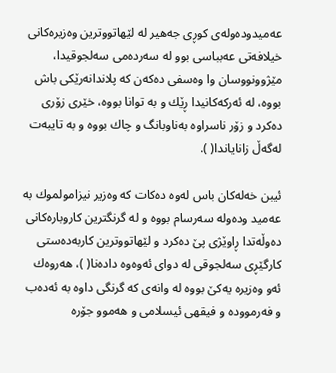عه‌میدوده‌وله‌ی‌ كوڕی‌ جه‌هیر له‌ لێهاتووترین وه‌زیره‌كانی‌ خیلافه‌تی‌ عه‌بباسی بوو له‌ سه‌رده‌می‌ سه‌لجوقیدا، مێژوونووسان وا وه‌سفی ده‌كه‌ن كه‌ پلاندانه‌رێكی‌ باش بووه‌، له‌ ئه‌ركه‌كانیدا ڕێك و به‌ توانا بووه‌، خێری‌ زۆری‌ ده‌كرد و زۆر ناسراوه‌ به‌ناوبانگ و چاك بووه‌ و به‌ تایبه‌ت له‌گه‌ڵ زانایاندا( ).

ئیبن خه‌له‌كان باس له‌وه‌ ده‌كات كه‌ وه‌زیر نیزامولموك به‌ عه‌مید وده‌وله‌ سه‌رسام بووه‌ و له‌ گرنگترین كاروباره‌كانی‌ ده‌وڵه‌تدا ڕاوێژی‌ پێ ده‌كرد و لێهاتووترین كاربه‌ده‌ستی‌ كارگێڕی‌ سه‌لجوقی له‌ دوای‌ ئه‌وه‌وه‌ داده‌نا( )، هه‌روه‌ك ئه‌و وه‌زیره‌ یه‌كێ بووه‌ له‌ وانه‌ی‌ كه‌ گرنگی‌ داوه‌ به‌ ئه‌ده‌ب و فه‌رمووده‌ و فیقهی ئیسلامی و هه‌موو جۆره‌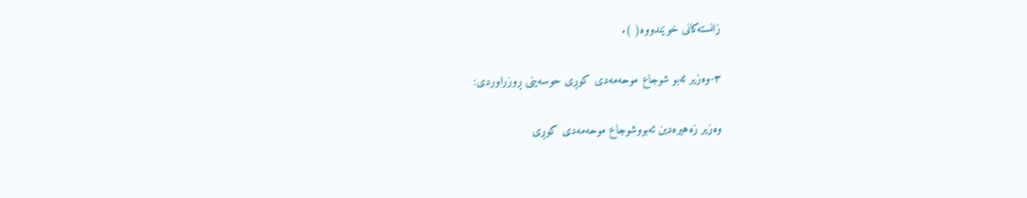زانسته‌كانی‌ خوێندووه‌( ).

٣-وه‌زیر ئه‌بو شوجاع موحه‌مه‌دی‌ كوڕی‌ حوسه‌ینی‌ ڕوزراوردی‌:

وه‌زیر زه‌هیره‌دین ئه‌بووشوجاع موحه‌مه‌دی‌ كوڕی‌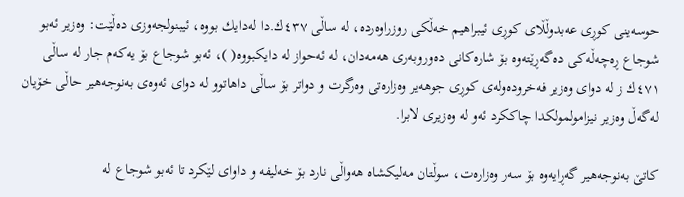حوسه‌ینی‌ كوڕی‌ عه‌بدوڵڵای‌ كوڕی‌ ئیبراهیم خه‌ڵكی‌ روزراوه‌رده‌، له‌ ساڵی‌ ٤٣٧ك.دا له‌دایك بووه‌، ئیبنولجه‌وزی‌ ده‌ڵێت: وه‌زیر ئه‌بو شوجاع ڕه‌چه‌ڵه‌كی‌ ده‌گه‌ڕێته‌وه‌ بۆ شاره‌كانی‌ ده‌وروبه‌ری‌ هه‌مه‌دان، له‌ ئه‌حواز له‌ دایكبووه‌( )، ئه‌بو شوجاع بۆ یه‌كه‌م جار له‌ ساڵی‌ ٤٧١ك ز له‌ دوای‌ وه‌زیر فه‌خروده‌وله‌ی‌ كوڕی‌ جوهه‌یر وه‌زاره‌تی‌ وه‌رگرت و دواتر بۆ ساڵی‌ داهاتوو له‌ دوای‌ ئه‌وه‌ی‌ به‌نوجه‌هیر حاڵی‌ خۆیان له‌گه‌ڵ وه‌زیر نیزامولمولكدا چاككرد ئه‌و له‌ وه‌زیری‌ لابرا.

كاتێ به‌نوجه‌هیر گه‌ڕایه‌وه‌ بۆ سه‌ر وه‌زاره‌ت، سوڵتان مه‌لیكشاه‌ هه‌واڵی‌ نارد بۆ خه‌لیفه‌ و داوای‌ لێكرد تا ئه‌بو شوجاع له‌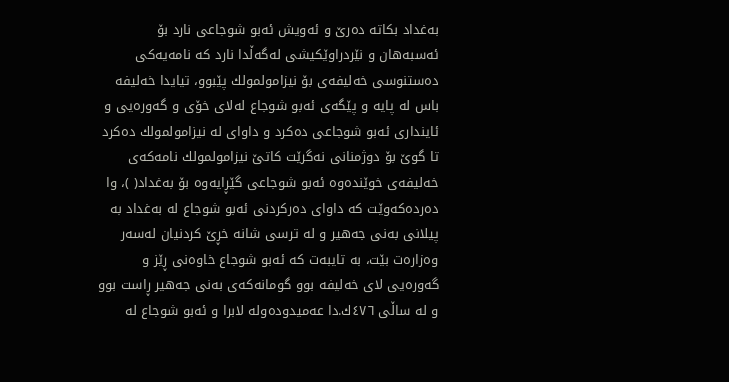به‌غداد بكاته‌ ده‌رێ و ئه‌ویش ئه‌بو شوجاعی‌ نارد بۆ ئه‌سبه‌هان و نێردراوێكیشی له‌گه‌ڵدا نارد كه‌ نامه‌یه‌كی‌ ده‌ستنوسی خه‌لیفه‌ی‌ بۆ نیزامولمولك پێبوو، تیایدا خه‌لیفه‌ باس له‌ پایه‌ و پێگه‌ی‌ ئه‌بو شوجاع له‌لای‌ خۆی‌ و گه‌وره‌یی و ئاینداری‌ ئه‌بو شوجاعی‌ ده‌كرد و داوای‌ له‌ نیزامولمولك ده‌كرد تا گوێ بۆ دوژمنانی‌ نه‌گرێت كاتێ نیزامولمولك نامه‌كه‌ی‌ خه‌لیفه‌ی‌ خوێنده‌وه‌ ئه‌بو شوجاعی‌ گێڕایه‌وه‌ بۆ به‌غداد( )، وا ده‌رده‌كه‌وێت كه‌ داوای‌ ده‌ركردنی‌ ئه‌بو شوجاع له‌ به‌غداد به‌ پیلانی‌ به‌نی‌ جه‌هیر و له‌ ترسی شانه‌ خڕێ كردنیان له‌سه‌ر وه‌زاره‌ت بێت، به‌ تایبه‌ت كه‌ ئه‌بو شوجاع خاوه‌نی‌ ڕێز و گه‌وره‌یی لای‌ خه‌لیفه‌ بوو گومانه‌كه‌ی‌ به‌نی‌ جه‌هیر ڕاست بوو و له‌ ساڵی‌ ٤٧٦ك.دا عه‌میدوده‌وله‌ لابرا و ئه‌بو شوجاع له‌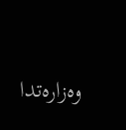وه‌زاره‌تدا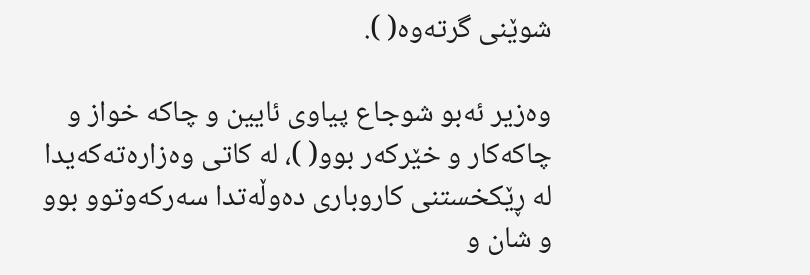شوێنی‌ گرته‌وه‌( ).

وه‌زیر ئه‌بو شوجاع پیاوی‌ ئایین و چاكه‌ خواز و چاكه‌كار و خێركه‌ر بوو( )، له‌ كاتی‌ وه‌زاره‌ته‌كه‌یدا له‌ ڕێكخستنی‌ كاروباری‌ ده‌وڵه‌تدا سه‌ركه‌وتوو بوو و شان و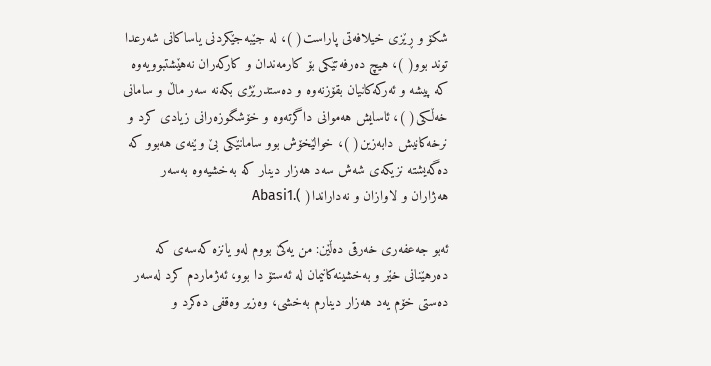شكۆ و ڕێزی‌ خیلافه‌تی‌ پاراست( )، له‌ جێبه‌جێكردنی‌ یاساكانی‌ شه‌رعدا توند بوو( )، هیچ ده‌رفه‌تێكی‌ بۆ كارمه‌ندان و كاركه‌ران نه‌هێشتبوویه‌وه‌ كه‌ پیشه‌ و ئه‌ركه‌كانیان بقۆزنه‌وه‌ و ده‌ستدرێژی‌ بكه‌نه‌ سه‌ر ماڵ و سامانی‌ خه‌ڵكی‌( )، ئاسایش هه‌موانی‌ داگرته‌وه‌ و خۆشگوزه‌رانی‌ زیادی‌ كرد و نرخه‌كانیش دابه‌زین( )، خوالێخۆش بوو سامانێكی‌ بێ وێنه‌ی‌ هه‌بوو كه‌ ده‌گه‌یشته‌ نزیكه‌ی‌ شه‌ش سه‌د هه‌زار دینار كه‌ به‌خشیه‌وه‌ به‌سه‌ر هه‌ژاران و لاوازان و نه‌داراندا( ).Abasi1

ئه‌بو جه‌عفه‌ری‌ خه‌رقی ده‌ڵێن: من یه‌كێ بووم له‌و یانزه‌ كه‌سه‌ی‌ كه‌ ده‌رهێنانی‌ خێر و به‌خشینه‌كانیمان له‌ ئه‌ستۆ دا بوو، ئه‌ژماردم كرد له‌سه‌ر ده‌ستی‌ خۆم یه‌د هه‌زار دینارم به‌خشی، وه‌زیر وه‌قفی ده‌كرد و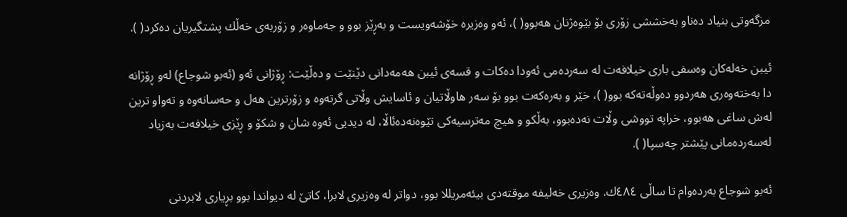مزگه‌وتی‌ بنیاد ده‌ناو به‌خششی زۆری‌ بۆ بێوه‌ژنان هه‌بوو( )، ئه‌و وه‌زیره‌ خۆشه‌ویست و به‌ڕێز بوو و جه‌ماوه‌ر و زۆربه‌ی‌ خه‌ڵك پشتگیریان ده‌كرد( ).

ئیبن خه‌له‌كان وه‌سفی باری‌ خیلافه‌ت له‌ سه‌رده‌می‌ ئه‌ودا ده‌كات و قسه‌ی‌ ئیبن هه‌مه‌دانی‌ دێنێت و ده‌ڵێت: ڕۆژانی‌ ئه‌و (ئه‌بو شوجاع) له‌و ڕۆژانه‌ دا به‌خته‌وه‌ری‌ هه‌ردوو ده‌وڵه‌ته‌كه‌ بوو( )، خێر و به‌ره‌كه‌ت بوو بۆ سه‌ر هاوڵاتیان و ئاسایش وڵاتی‌ گرته‌وه‌ و زۆرترین هه‌ل و حه‌سانه‌وه‌ و ته‌واو ترین له‌ش ساغی هه‌بوو، خراپه‌ تووشی وڵات نه‌ده‌بوو، به‌ڵكو و هیچ مه‌ترسیه‌كی‌ تێوه‌نه‌ده‌ئاڵا، له‌ دیدیی‌ ئه‌وه‌ شان و شكۆ و ڕێزی‌ خیلافه‌ت به‌زیاد له‌سه‌رده‌مانی‌ پێشتر چه‌سپا( ).

ئه‌بو شوجاع به‌رده‌وام تا ساڵی‌ ٤٨٤ك. وه‌زیری‌ خه‌لیفه‌ موقته‌دی‌ بیئه‌مریللا بوو، دواتر له‌ وه‌زیری‌ لابرا، كاتێ له‌ دیواندا بوو بڕیاری‌ لابردنی‌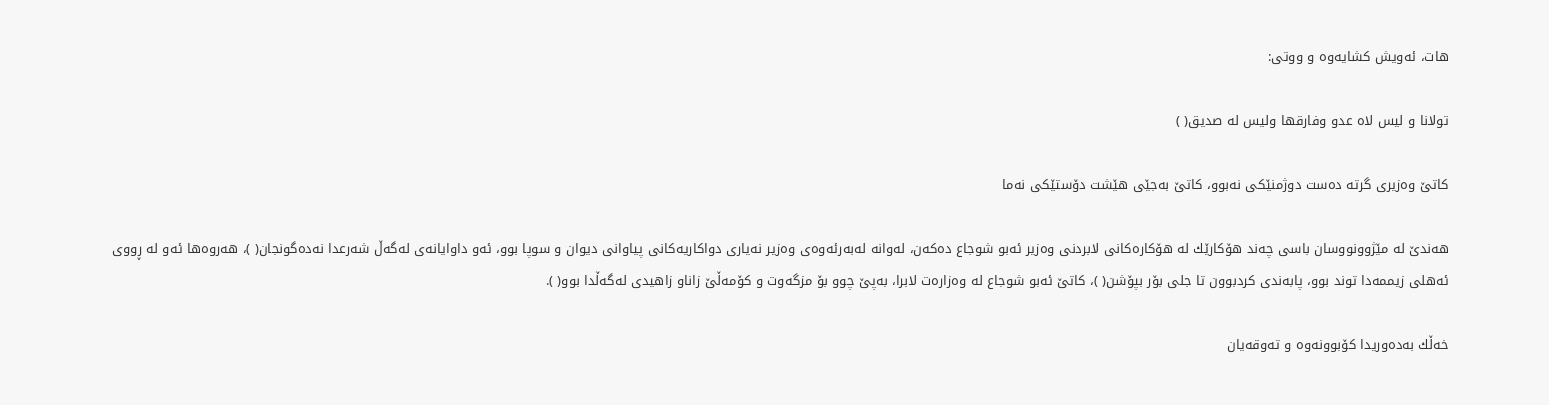هات، ئه‌ویش كشایه‌وه‌ و ووتی‌:

تولانا و لیس لاه عدو وفارقها ولیس له صدیق( )

كاتێ وه‌زیری‌ گرته‌ ده‌ست دوژمنێكی‌ نه‌بوو، كاتێ به‌جێی‌ هێشت دۆستێكی‌ نه‌ما

هه‌ندێ له‌ مێژوونووسان باسی چه‌ند هۆكارێك له‌ هۆكاره‌كانی‌ لابردنی‌ وه‌زیر ئه‌بو شوجاع ده‌كه‌ن، له‌وانه‌ له‌به‌رئه‌وه‌ی‌ وه‌زیر نه‌یاری‌ دواكاریه‌كانی‌ پیاوانی‌ دیوان و سوپا بوو، ئه‌و داوایانه‌ی‌ له‌گه‌ڵ شه‌رعدا نه‌ده‌گونجان( )، هه‌روه‌ها ئه‌و له‌ ڕووی‌ ئه‌هلی زیممه‌دا توند بوو، پابه‌ندی كردبوون تا جلی بۆر بپۆشن( )، كاتێ ئه‌بو شوجاع له‌ وه‌زاره‌ت لابرا، به‌پێ چوو بۆ مزگه‌وت و كۆمه‌ڵێ زاناو زاهیدی له‌گه‌ڵدا بوو( ).

خه‌ڵك به‌ده‌وریدا كۆبوونه‌وه‌ و ته‌وقه‌یان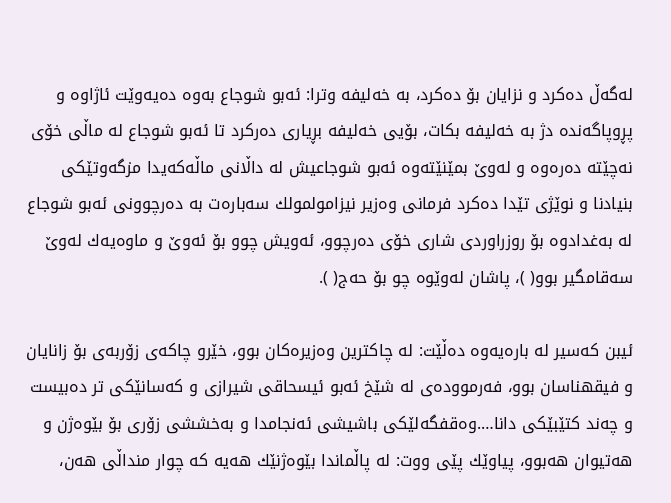له‌گه‌ڵ ده‌كرد و نزایان بۆ ده‌كرد، به‌ خه‌لیفه‌ وترا: ئه‌بو شوجاع به‌وه‌ ده‌یه‌وێت ئاژاوه‌ و پڕوپاگه‌نده‌ دژ به‌ خه‌لیفه‌ بكات، بۆیی خه‌لیفه‌ بڕیاری‌ ده‌ركرد تا ئه‌بو شوجاع له‌ ماڵی‌ خۆی‌ نه‌چێته‌ ده‌ره‌وه‌ و له‌وێ بمێنێته‌وه‌ ئه‌بو شوجاعیش له‌ داڵانی‌ ماڵه‌كه‌یدا مزگه‌وتێكی‌ بنیادنا و نوێژی‌ تێدا ده‌كرد فرمانی‌ وه‌زیر نیزامولمولك سه‌باره‌ت به‌ ده‌رچوونی‌ ئه‌بو شوجاع له‌ به‌غدادوه‌ بۆ روزراوردی‌ شاری‌ خۆی‌ ده‌رچوو، ئه‌ویش چوو بۆ ئه‌وێ و ماوه‌یه‌ك له‌وێ سه‌قامگیر بوو( )، پاشان له‌وێوه‌ چو بۆ حه‌ج( ).

ئیبن كه‌سیر له‌ باره‌یه‌وه‌ ده‌ڵێت: له‌ چاكترین وه‌زیره‌كان بوو، خێرو چاكه‌ی‌ زۆربه‌ی‌ بۆ زانایان و فیقهناسان بوو، فه‌رمووده‌ی‌ له‌ شێخ ئه‌بو ئیسحاقی شیرازی‌ و كه‌سانێكی‌ تر ده‌بیست و چه‌ند كتێبێكی‌ دانا….وه‌قفگه‌لێكی‌ باشیشی ئه‌نجامدا و به‌خششی‌ زۆری‌ بۆ بێوه‌ژن و هه‌تیوان هه‌بوو، پیاوێك پێی‌ ووت: له‌ پاڵماندا بێوه‌ژنێك هه‌یه‌ كه‌ چوار منداڵی‌ هه‌ن،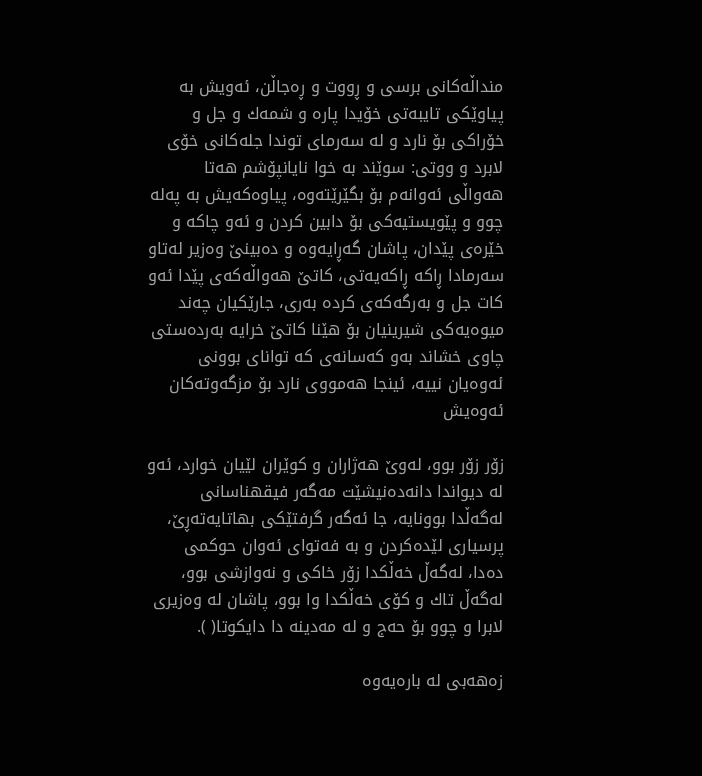منداڵه‌كانی‌ برسی و ڕووت و ڕه‌جاڵن، ئه‌ویش به‌ پیاوێكی‌ تایبه‌تی‌ خۆیدا پاره‌ و شمه‌ك و جل و خۆراكی‌ بۆ نارد و له‌ سه‌رمای‌ توندا جله‌كانی‌ خۆی‌ لابرد و ووتی‌: سوێند به‌ خوا نایانپۆشم هه‌تا هه‌واڵی‌ ئه‌وانه‌م بۆ بگێرێته‌وه‌، پیاوه‌كه‌یش به‌ په‌له‌ چوو و پێویستیه‌كی‌ بۆ دابین كردن و ئه‌و چاكه‌ و خێره‌ی‌ پێدان، پاشان گه‌ڕایه‌وه‌ و ده‌بینێ وه‌زیر له‌تاو سه‌رمادا ڕاكه‌ ڕاكه‌یه‌تی‌، كاتێ هه‌واڵه‌كه‌ی‌ پێدا ئه‌و كات جل و به‌رگه‌كه‌ی‌ كرده‌ به‌ری‌، جارێكیان چه‌ند میوه‌یه‌كی‌ شیرینیان بۆ هێنا كاتێ خرایه‌ به‌رده‌ستی‌ چاوی‌ خشاند به‌و كه‌سانه‌ی‌ كه‌ توانای‌ بوونی‌ ئه‌وه‌یان نییه‌، ئینجا هه‌مووی‌ نارد بۆ مزگه‌وته‌كان ئه‌وه‌یش

زۆر زۆر بوو، له‌وێ‌ هه‌ژاران و كوێران لێیان خوارد، ئه‌و له‌ دیواندا دانه‌ده‌نیشێت مه‌گه‌ر فیقهناسانی‌ له‌گه‌ڵدا بوونایه‌، جا ئه‌گه‌ر گرفتێكی‌ بهاتایه‌ته‌ڕێ، پرسیاری‌ لێده‌كردن و به‌ فه‌توای‌ ئه‌وان حوكمی‌ ده‌دا، له‌گه‌ڵ خه‌ڵكدا زۆر خاكی و نه‌وازشی بوو، له‌گه‌ڵ تاك و كۆی‌ خه‌ڵكدا وا بوو، پاشان له‌ وه‌زیری‌ لابرا و چوو بۆ حه‌ج و له‌ مه‌دینه‌ دا دایكوتا( ).

زه‌هه‌بی له‌ باره‌یه‌وه‌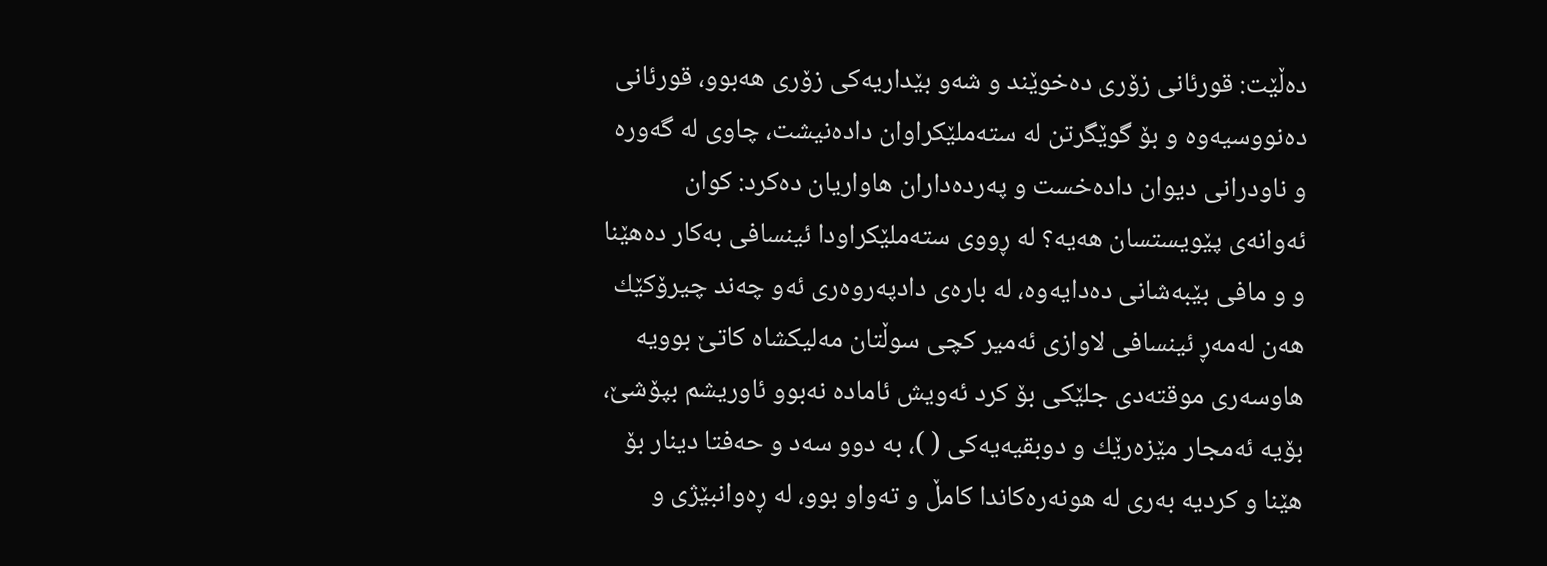ده‌ڵێت: قورئانی‌ زۆری‌ ده‌خوێند و شه‌و بێداریه‌كی‌ زۆری‌ هه‌بوو، قورئانی‌ ده‌نووسیه‌وه‌ و بۆ گوێگرتن له‌ سته‌ملێكراوان داده‌نیشت، چاوی‌ له‌ گه‌وره‌ و ناودرانی‌ دیوان داده‌خست و په‌رده‌داران هاواریان ده‌كرد: كوان ئه‌وانه‌ی‌ پێویستسان هه‌یه‌؟ له‌ ڕووی‌ سته‌ملێكراودا ئینسافی به‌كار ده‌هێنا و و مافی بێبه‌شانی‌ ده‌دایه‌وه‌، له‌ باره‌ی‌ دادپه‌روه‌ری‌ ئه‌و چه‌ند چیرۆكێك هه‌ن له‌مه‌ڕ ئینسافی لاوازی ئه‌میر كچی سوڵتان مه‌لیكشاه‌ كاتێ بوویه‌ هاوسه‌ری‌ موقته‌دی‌ جلێكی‌ بۆ كرد ئه‌ویش ئاماده‌ نه‌بوو ئاوریشم بپۆشێ، بۆیه‌ ئه‌مجار مێزه‌رێك و دوبقیه‌یه‌كی‌ ( )، به‌ دوو سه‌د و حه‌فتا دینار بۆ هێنا و كردیه‌ به‌ری‌ له‌ هونه‌ره‌كاندا كامڵ و ته‌واو بوو، له‌ ڕه‌وانبێژی‌ و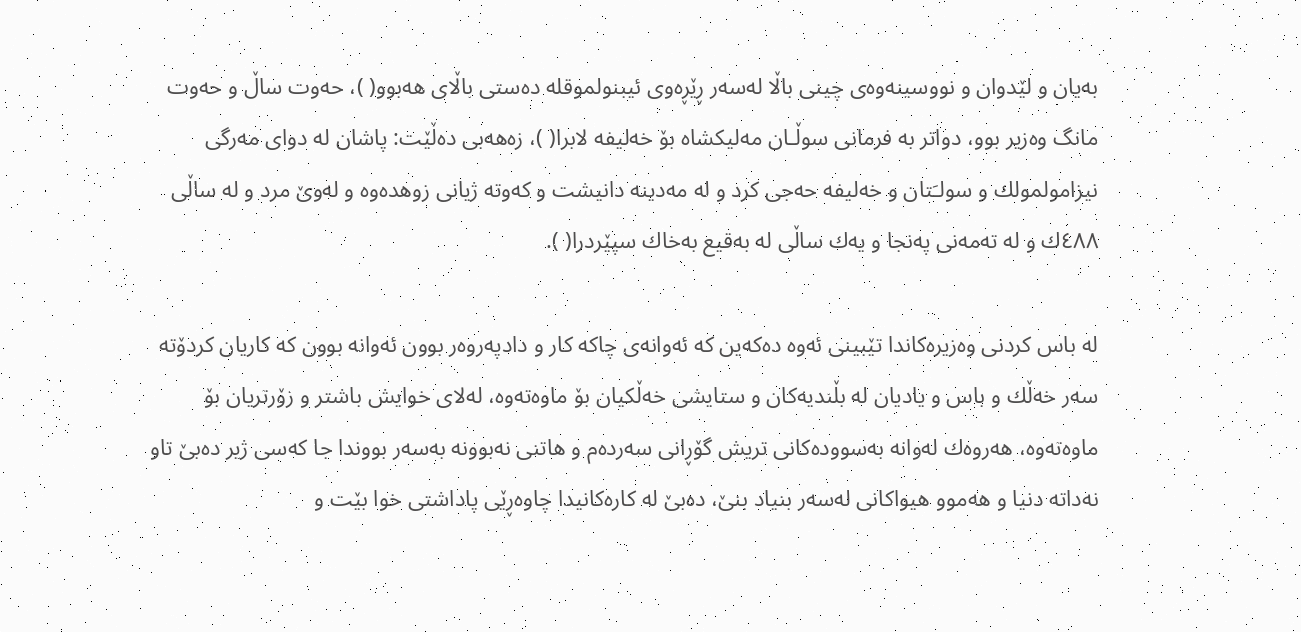به‌یان و لێدوان و نووسینه‌وه‌ی‌ چینی‌ باڵا له‌سه‌ر ڕێڕه‌وی‌ ئیبنولموقله‌ ده‌ستی‌ باڵای‌ هه‌بوو( )، حه‌وت ساڵ و حه‌وت مانگ وه‌زیر بوو، دواتر به‌ فرمانی‌ سوڵـان مه‌لیكشاه‌ بۆ خه‌لیفه‌ لابرا( )، زه‌هه‌بی ده‌ڵێت: پاشان له‌ دوای‌ مه‌رگی‌ نیزامولمولك و سولـَتان و خه‌لیفه‌ حه‌جی كرد و له‌ مه‌دینه‌ دانیشت و كه‌وته‌ ژیانی‌ زوهده‌وه‌ و له‌وێ مرد و له‌ ساڵی‌ ٤٨٨ك و له‌ ته‌مه‌نی‌ په‌نجا و یه‌ك ساڵی‌ له‌ به‌قیع به‌خاك سپێردرا( ).

له‌ باس كردنی‌ وه‌زیره‌كاندا تێبینی‌ ئه‌وه‌ ده‌كه‌ین كه‌ ئه‌وانه‌ی‌ چاكه‌ كار و دادپه‌روه‌ر بوون ئه‌وانه‌ بوون كه‌ كاریان كردۆته‌ سه‌ر خه‌ڵك و باس و یادیان له‌ بڵندیه‌كان و ستایشی خه‌ڵكیان بۆ ماوه‌ته‌وه‌، له‌لای‌ خوایش باشتر و زۆرتریان بۆ ماوه‌ته‌وه‌، هه‌روه‌ك له‌وانه‌ به‌سووده‌كانی‌ تریش گۆڕانی‌ سه‌رده‌م و هاتنی‌ نه‌بوونه‌ به‌سه‌ر بووندا جا كه‌سی ژیر ده‌بێ تاو نه‌داته‌ دنیا و هه‌موو هیواكانی‌ له‌سه‌ر بنیاد بنێ، ده‌بێ له‌ كاره‌كانیدا چاوه‌ڕێی‌ پاداشتی‌ خوا بێت و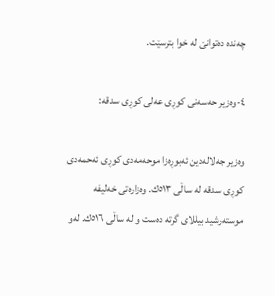چه‌نده‌ ده‌توانێ له‌ خوا بترسێت.

٤-وه‌زیر حه‌سه‌نی‌ كوڕی‌ عه‌لی كوڕی‌ سدقه‌:

وه‌زیر جه‌لاله‌دین ئه‌بوڕه‌زا موحه‌مه‌دی‌ كوڕی‌ ئه‌حمه‌دی‌ كوڕی‌ سدقه‌ له‌ ساڵی‌ ٥١٣ك. وه‌زاره‌تی‌ خه‌لیفه‌ موسته‌رشید بیللای‌ گرته‌ ده‌ست و له‌ ساڵی‌ ٥١٦ك. له‌و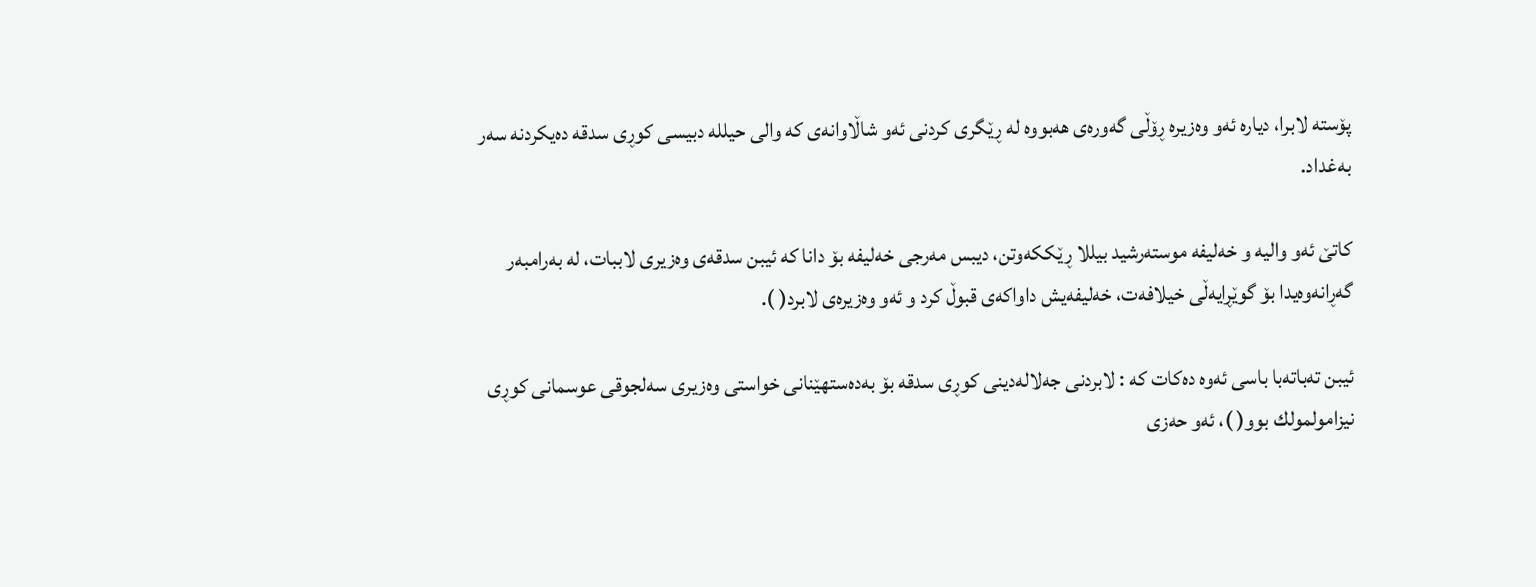پۆسته‌ لابرا، دیاره‌ ئه‌و وه‌زیره‌ ڕۆڵی‌ گه‌وره‌ی‌ هه‌بووه‌ له‌ ڕێگری‌ كردنی‌ ئه‌و شاڵاوانه‌ی‌ كه‌ والی حیلله‌ دبیسی‌ كوڕی‌ سدقه‌ ده‌یكردنه‌ سه‌ر به‌غداد.

كاتێ ئه‌و والیه‌ و خه‌لیفه‌ موسته‌رشید بیللا ڕێككه‌وتن، دیبس مه‌رجی خه‌لیفه‌ بۆ دانا كه‌ ئیبن سدقه‌ی‌ وه‌زیری‌ لاببات، له‌ به‌رامبه‌ر گه‌ڕانه‌وه‌یدا بۆ گوێڕایه‌ڵی‌ خیلافه‌ت، خه‌لیفه‌یش داواكه‌ی‌ قبوڵ كرد و ئه‌و وه‌زیره‌ی‌ لابرد( ).

ئیبن ته‌باته‌با باسی ئه‌وه‌ ده‌كات كه‌ : لابردنی‌ جه‌لاله‌دینی‌ كوڕی‌ سدقه‌ بۆ به‌ده‌ستهێنانی‌ خواستی‌ وه‌زیری‌ سه‌لجوقی عوسمانی‌ كوڕی‌ نیزامولمولك بوو( )، ئه‌و حه‌زی‌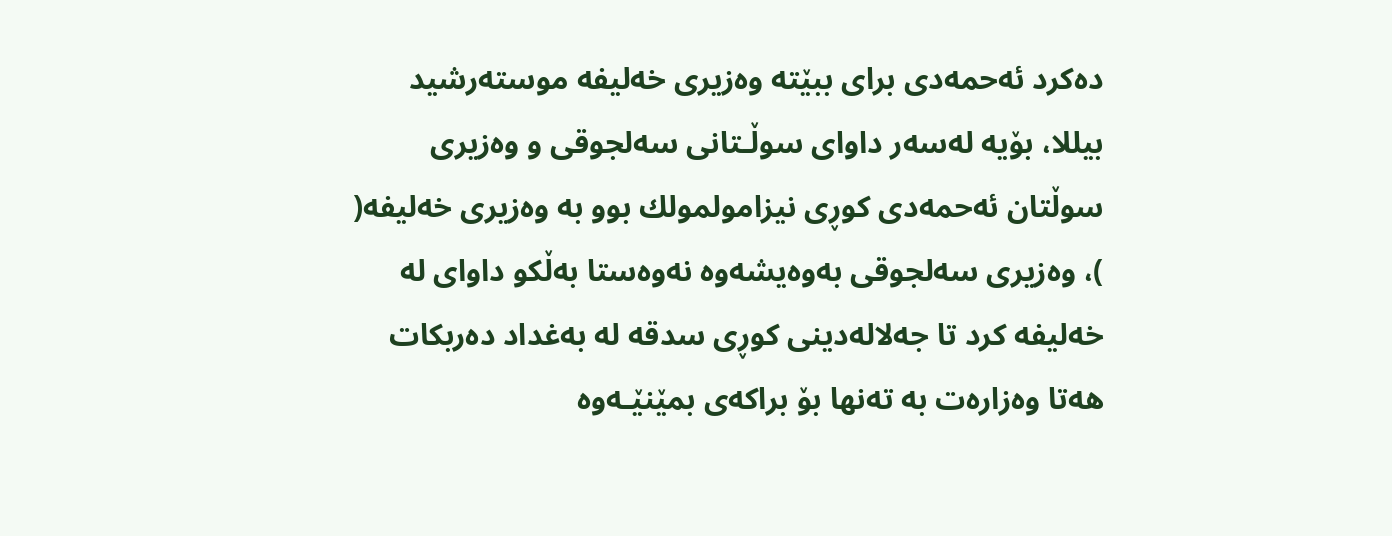ده‌كرد ئه‌حمه‌دی‌ برای‌ ببێته‌ وه‌زیری‌ خه‌لیفه‌ موسته‌رشید بیللا، بۆیه‌ له‌سه‌ر داوای‌ سوڵـتانی‌ سه‌لجوقی و وه‌زیری‌ سوڵتان ئه‌حمه‌دی‌ كوڕی‌ نیزامولمولك بوو به‌ وه‌زیری‌ خه‌لیفه‌( )، وه‌زیری‌ سه‌لجوقی به‌وه‌یشه‌وه‌ نه‌وه‌ستا به‌ڵكو داوای‌ له‌ خه‌لیفه‌ كرد تا جه‌لاله‌دینی‌ كوڕی‌ سدقه‌ له‌ به‌غداد ده‌ربكات هه‌تا وه‌زاره‌ت به‌ ته‌نها بۆ براكه‌ی‌ بمێنێـه‌وه‌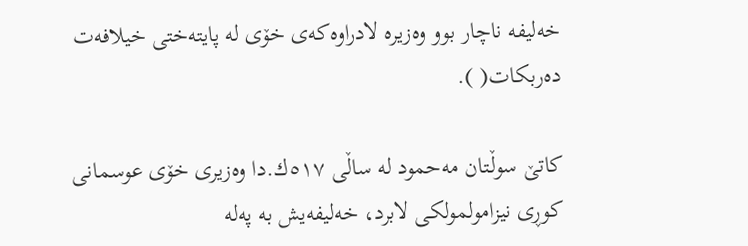خه‌لیفه‌ ناچار بوو وه‌زیره‌ لادراوه‌كه‌ی‌ خۆی‌ له‌ پایته‌ختی‌ خیلافه‌ت ده‌ربكات( ).

كاتێ سوڵـتان مه‌حمود له‌ ساڵی‌ ٥١٧ك.دا وه‌زیری‌ خۆی‌ عوسمانی‌ كوڕی‌ نیزامولمولكی‌ لابرد، خه‌لیفه‌یش به‌ په‌له‌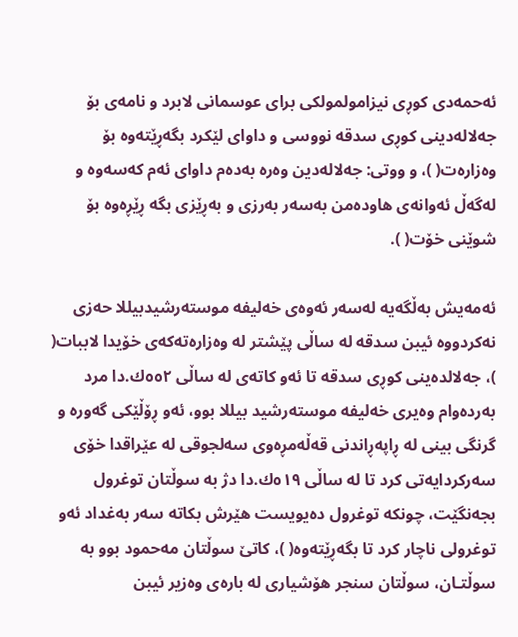ئه‌حمه‌دی‌ كوڕی‌ نیزامولمولكی‌ برای‌ عوسمانی‌ لابرد و نامه‌ی‌ بۆ جه‌لاله‌دینی‌ كوڕی‌ سدقه‌ نووسی و داوای‌ لێكرد بگه‌ڕێته‌وه‌ بۆ وه‌زاره‌ت( )، و ووتی‌: جه‌لاله‌دین وه‌ره‌ به‌ده‌م داوای‌ ئه‌م كه‌سه‌وه‌ و له‌گه‌ڵ ئه‌وانه‌ی‌ هاوده‌من به‌سه‌ر به‌رزی‌ و به‌ڕێزی‌ بگه‌ ڕێڕه‌وه‌ بۆ شوێنی‌ خۆت( ).

ئه‌مه‌یش به‌ڵگه‌یه‌ له‌سه‌ر ئه‌وه‌ی‌ خه‌لیفه‌ موسته‌رشیدبیللا حه‌زی‌ نه‌كردووه‌ ئیبن سدقه‌ له‌ ساڵی‌ پێشتر له‌ وه‌زاره‌ته‌كه‌ی‌ خۆیدا لاببات( )، جه‌لالده‌ینی‌ كوڕی‌ سدقه‌ تا ئه‌و كاته‌ی‌ له‌ ساڵی‌ ٥٥٢ك.دا مرد به‌رده‌وام وه‌یری‌ خه‌لیفه‌ موسته‌رشید بیللا بوو، ئه‌و ڕۆڵێكی‌ گه‌وره‌ و گرنگی‌ بینی‌ له‌ ڕاپه‌ڕاندنی‌ قه‌ڵه‌مڕه‌وی‌ سه‌لجوقی له‌ عێراقدا خۆی‌ سه‌ركردایه‌تی‌ كرد تا له‌ ساڵی‌ ٥١٩ك.دا دژ به‌ سوڵتان توغرول بجه‌نگێت، چونكه‌ توغرول ده‌یویست هێرش بكاته‌ سه‌ر به‌غداد ئه‌و توغرولی ناچار كرد تا بگه‌ڕێته‌وه‌( )، كاتێ سوڵتان مه‌حمود بوو به‌ سوڵتـان، سوڵتان سنجر هۆشیاری‌ له‌ باره‌ی‌ وه‌زیر ئیبن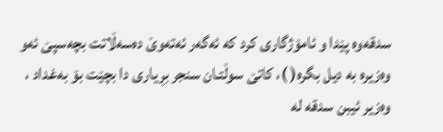سدقه‌وه‌ پێدا و ئامۆژگاری‌ كرد كه‌ ئه‌گه‌ر ئه‌ته‌وێ ده‌سه‌ڵاتت بچه‌سپێ ئه‌و وه‌زیره‌ به‌ دیل بگره‌( )، كاتێ سوڵتـان سنجر بڕیاری دا بچێت بۆ به‌غداد ، وه‌زیر ئیبن سدقه‌ له‌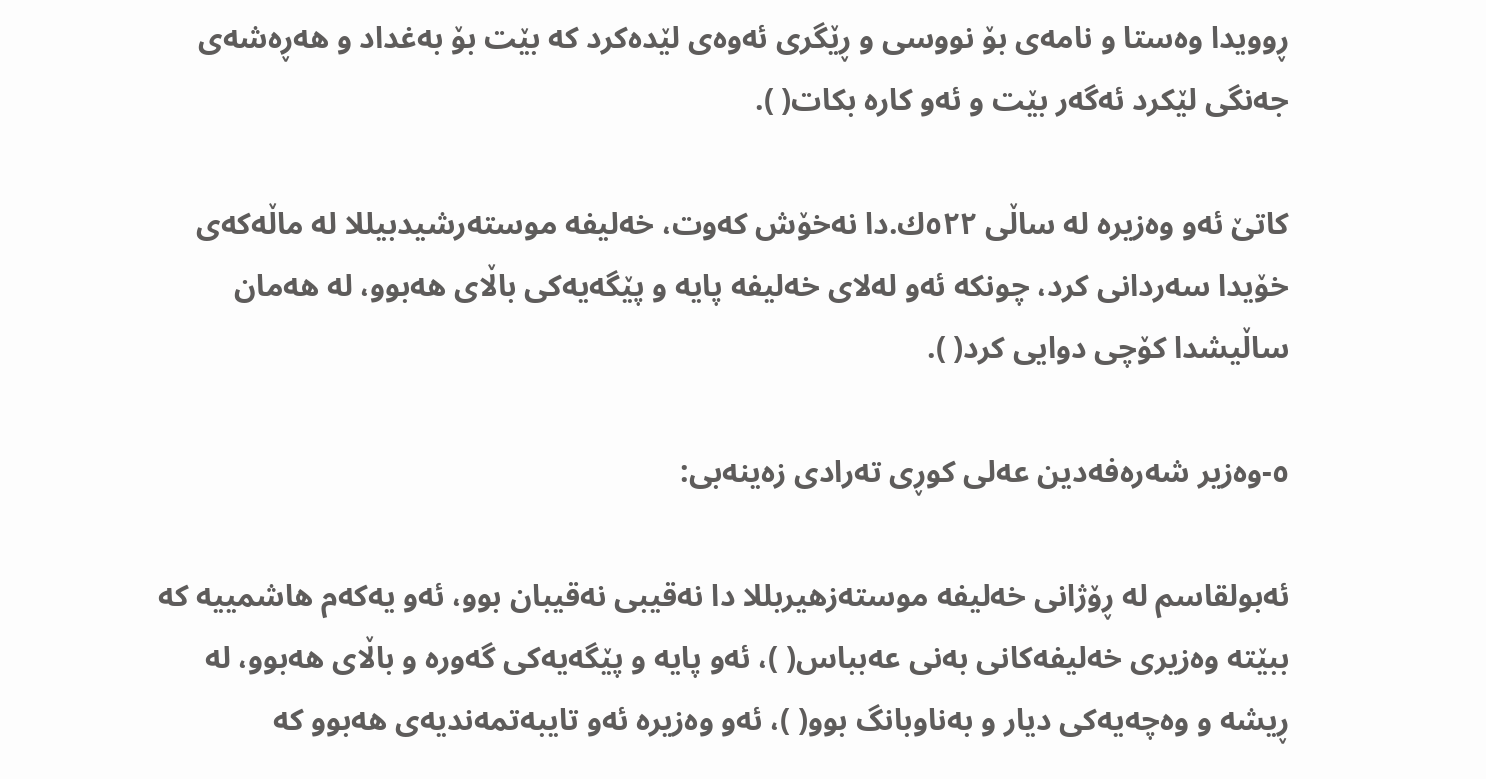ڕوویدا وه‌ستا و نامه‌ی‌ بۆ نووسی و ڕێگری‌ ئه‌وه‌ی‌ لێده‌كرد كه‌ بێت بۆ به‌غداد و هه‌ڕه‌شه‌ی‌ جه‌نگی‌ لێكرد ئه‌گه‌ر بێت و ئه‌و كاره‌ بكات( ).

كاتێ ئه‌و وه‌زیره‌ له‌ ساڵی‌ ٥٢٢ك.دا نه‌خۆش كه‌وت، خه‌لیفه‌ موسته‌رشیدبیللا له‌ ماڵه‌كه‌ی‌ خۆیدا سه‌ردانی‌ كرد، چونكه‌ ئه‌و له‌لای‌ خه‌لیفه‌ پایه‌ و پێگه‌یه‌كی‌ باڵای‌ هه‌بوو، له‌ هه‌مان ساڵیشدا كۆچی دوایی كرد( ).

٥-وه‌زیر شه‌ره‌فه‌دین عه‌لی كوڕی‌ ته‌رادی زه‌ینه‌بی:

ئه‌بولقاسم له‌ ڕۆژانی‌ خه‌لیفه‌ موسته‌زهیربللا دا نه‌قیبی نه‌قیبان بوو، ئه‌و یه‌كه‌م هاشمییه‌ كه‌ ببێته‌ وه‌زیری خه‌لیفه‌كانی‌ به‌نی‌ عه‌بباس( )، ئه‌و پایه‌ و پێگه‌یه‌كی‌ گه‌وره‌ و باڵای‌ هه‌بوو، له‌ ڕیشه‌ و وه‌چه‌یه‌كی‌ دیار و به‌ناوبانگ بوو( )، ئه‌و وه‌زیره‌ ئه‌و تایبه‌تمه‌ندیه‌ی‌ هه‌بوو كه‌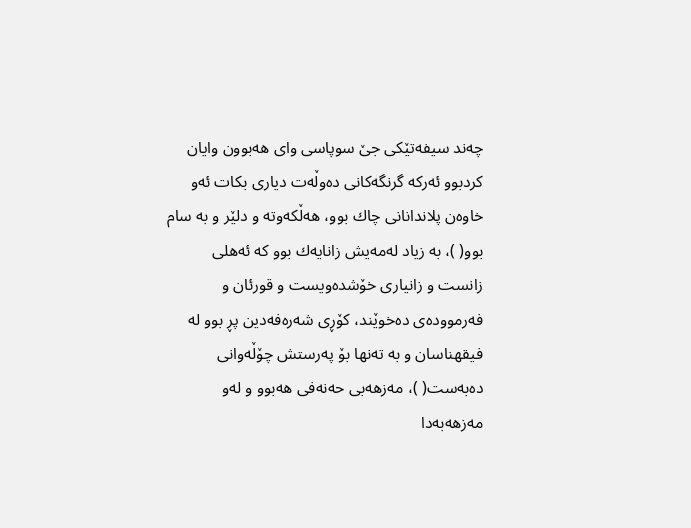چه‌ند سیفه‌تێكی‌ جێ سوپاسی وای‌ هه‌بوون وایان كردبوو ئه‌ركه‌ گرنگه‌كانی‌ ده‌وڵه‌ت دیاری بكات ئه‌و خاوه‌ن پلاندانانی‌ چاك بوو، هه‌ڵكه‌وته‌ و دلێر و به‌ سام بوو( )، به‌ زیاد له‌مه‌یش زانایه‌ك بوو كه‌ ئه‌هلی زانست و زانیاری‌ خۆشده‌ویست و قورئان و فه‌رمووده‌ی‌ ده‌خوێند، كۆڕی‌ شه‌ره‌فه‌دین پڕ بوو له‌ فیقهناسان و به‌ ته‌نها بۆ په‌رستش چۆڵه‌وانی‌ ده‌به‌ست( )، مه‌زهه‌بی حه‌نه‌فی هه‌بوو و له‌و مه‌زهه‌به‌دا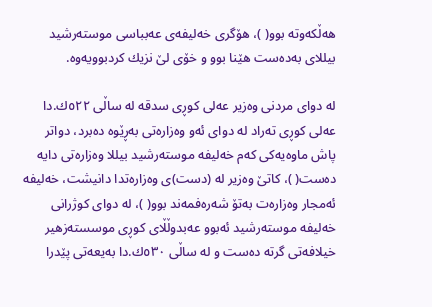هه‌ڵكه‌وته‌ بوو( )، هۆگری‌ خه‌لیفه‌ی‌ عه‌بباسی موسته‌رشید بیللای‌ به‌ده‌ست هێنا بوو و خۆی‌ لێ نزیك كردبوویه‌وه‌.

له‌ دوای‌ مردنی‌ وه‌زیر عه‌لی كوڕی‌ سدقه‌ له‌ ساڵی‌ ٥٢٢ك.دا عه‌لی كوڕی‌ ته‌راد له‌ دوای‌ ئه‌و وه‌زاره‌تی‌ به‌ڕێوه‌ ده‌برد، دواتر پاش ماوه‌یه‌كی‌ كه‌م خه‌لیفه‌ موسته‌رشید بیللا وه‌زاره‌تی‌ دایه‌ ده‌ست( )، كاتێ وه‌زیر له‌ (دست)ی‌ وه‌زاره‌تدا دانیشت، خه‌لیفه‌ ئه‌مجار وه‌زاره‌ت به‌تۆ شه‌ره‌فمه‌ند بوو( )، له‌ دوای‌ كوژرانی‌ خه‌لیفه‌ موسته‌رشید ئه‌بوو عه‌بدوڵڵای‌ كوڕی‌ موسسته‌زهیر خیلافه‌تی‌ گرته‌ ده‌ست و له‌ ساڵی‌ ٥٣٠ك.دا به‌یعه‌تی‌ پێدرا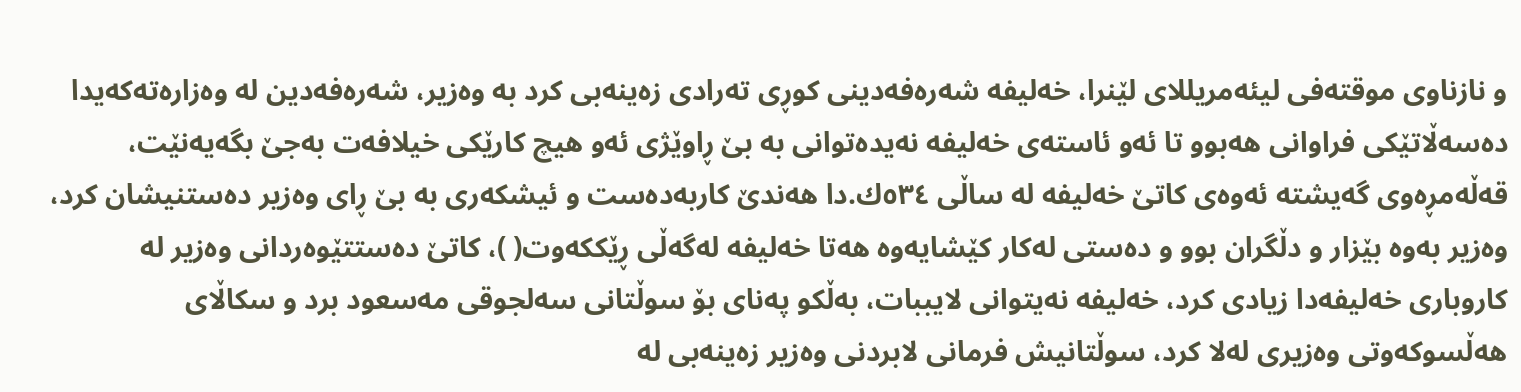و نازناوی‌ موقته‌فی لیئه‌مریللای‌ لێنرا، خه‌لیفه‌ شه‌ره‌فه‌دینی‌ كوڕی‌ ته‌رادی‌ زه‌ینه‌بی كرد به‌ وه‌زیر، شه‌ره‌فه‌دین له‌ وه‌زاره‌ته‌كه‌یدا ده‌سه‌ڵاتێكی‌ فراوانی‌ هه‌بوو تا ئه‌و ئاسته‌ی‌ خه‌لیفه‌ نه‌یده‌توانی‌ به‌ بێ ڕاوێژی‌ ئه‌و هیچ كارێكی‌ خیلافه‌ت به‌جێ بگه‌یه‌نێت، قه‌ڵه‌مڕه‌وی‌ گه‌یشته‌ ئه‌وه‌ی‌ كاتێ خه‌لیفه‌ له‌ ساڵی‌ ٥٣٤ك.دا هه‌ندێ كاربه‌ده‌ست و ئیشكه‌ری‌ به‌ بێ ڕای‌ وه‌زیر ده‌ستنیشان كرد، وه‌زیر به‌وه‌ بێزار و دڵگران بوو و ده‌ستی‌ له‌كار كێشایه‌وه‌ هه‌تا خه‌لیفه‌ له‌گه‌ڵی‌ ڕێككه‌وت( )، كاتێ ده‌ستتێوه‌ردانی‌ وه‌زیر له‌ كاروباری‌ خه‌لیفه‌دا زیادی‌ كرد، خه‌لیفه‌ نه‌یتوانی‌ لایببات، به‌ڵكو په‌نای‌ بۆ سوڵتانی‌ سه‌لجوقی‌ مه‌سعود برد و سكاڵای‌ هه‌ڵسوكه‌وتی‌ وه‌زیری‌ له‌لا كرد، سوڵتانیش فرمانی‌ لابردنی‌ وه‌زیر زه‌ینه‌بی له‌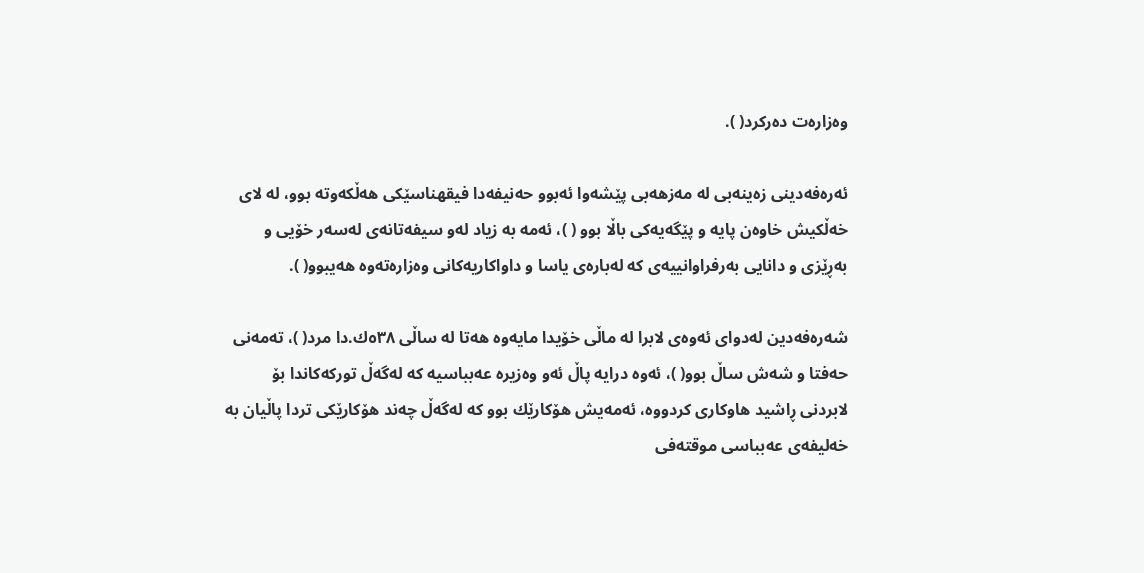وه‌زاره‌ت ده‌ركرد( ).

ئه‌ره‌فه‌دینی‌ زه‌ینه‌بی له‌ مه‌زهه‌بی پێشه‌وا ئه‌بوو حه‌نیفه‌دا فیقهناسێكی‌ هه‌ڵكه‌وته‌ بوو، له‌ لای‌ خه‌ڵكیش خاوه‌ن پایه‌ و پێگه‌یه‌كی‌ باڵا بوو ( )، ئه‌مه‌ به‌ زیاد له‌و سیفه‌تانه‌ی‌ له‌سه‌ر خۆیی و به‌ڕێزی‌ و دانایی به‌رفراوانییه‌ی‌ كه‌ له‌باره‌ی‌ یاسا و داواكاریه‌كانی‌ وه‌زاره‌ته‌وه‌ هه‌یبوو( ).

شه‌ره‌فه‌دین له‌دوای‌ ئه‌وه‌ی‌ لابرا له‌ ماڵی‌ خۆیدا مایه‌وه‌ هه‌تا له‌ ساڵی‌ ٥٣٨ك.دا مرد( )، ته‌مه‌نی‌ حه‌فتا و شه‌ش ساڵ بوو( )، ئه‌وه‌ درایه‌ پاڵ ئه‌و وه‌زیره‌ عه‌بباسیه‌ كه‌ له‌گه‌ڵ توركه‌كاندا بۆ لابردنی‌ ڕاشید هاوكاری‌ كردووه‌، ئه‌مه‌یش هۆكارێك بوو كه‌ له‌گه‌ڵ چه‌ند هۆكارێكی‌ تردا پاڵیان به‌ خه‌لیفه‌ی‌ عه‌بباسی موقته‌فی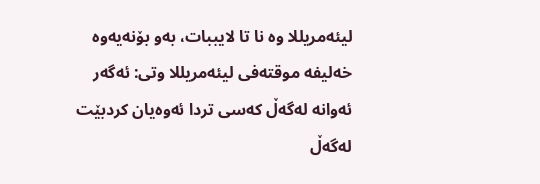لیئه‌مریللا وه‌ نا تا لایببات، به‌و بۆنه‌یه‌وه‌ خه‌لیفه‌ موقته‌فی لیئه‌مریللا وتی‌: ئه‌گه‌ر ئه‌وانه‌ له‌گه‌ڵ كه‌سی تردا ئه‌وه‌یان كردبێت له‌گه‌ڵ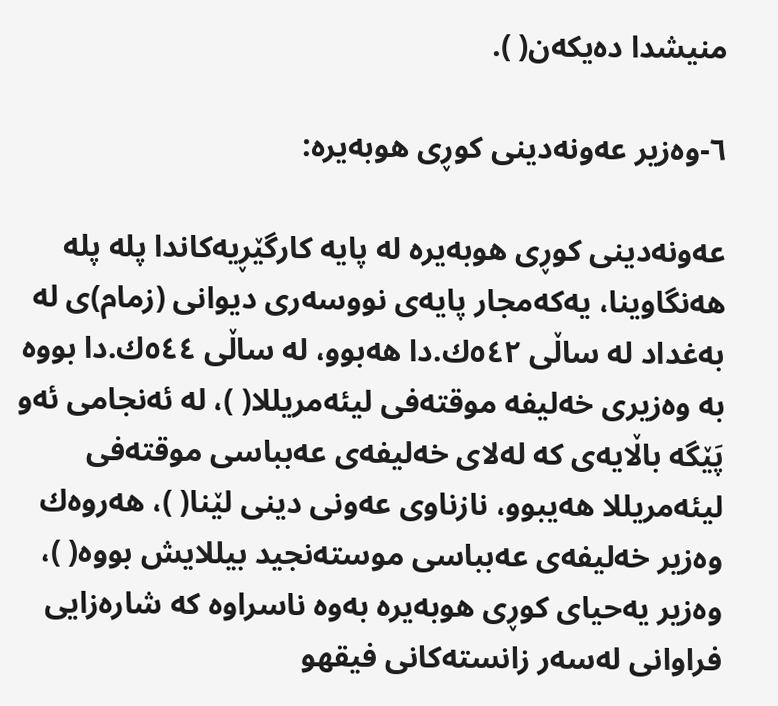منیشدا ده‌یكه‌ن( ).

٦-وه‌زیر عه‌ونه‌دینی كوڕی‌ هوبه‌یره‌:

عه‌ونه‌دینی‌ كوڕی‌ هوبه‌یره‌ له‌ پایه‌ كارگێڕیه‌كاندا پله‌ پله‌ هه‌نگاوینا، یه‌كه‌مجار پایه‌ی‌ نووسه‌ری‌ دیوانی‌ (زمام)ی‌ له‌ به‌غداد له‌ ساڵی‌ ٥٤٢ك.دا هه‌بوو، له‌ ساڵی‌ ٥٤٤ك.دا بووه‌ به‌ وه‌زیری‌ خه‌لیفه‌ موقته‌فی‌ لیئه‌مریللا( )، له‌ ئه‌نجامی‌ ئه‌و پَێگه‌ باڵایه‌ی‌ كه‌ له‌لای‌ خه‌لیفه‌ی‌ عه‌بباسی موقته‌فی لیئه‌مریللا هه‌یبوو، نازناوی‌ عه‌ونی دینی‌ لێنا( )، هه‌روه‌ك وه‌زیر خه‌لیفه‌ی‌ عه‌بباسی موسته‌نجید بیللایش بووه‌( )، وه‌زیر یه‌حیای‌ كوڕی‌ هوبه‌یره‌ به‌وه‌ ناسراوه‌ كه‌ شاره‌زایی فراوانی‌ له‌سه‌ر زانسته‌كانی‌ فیقهو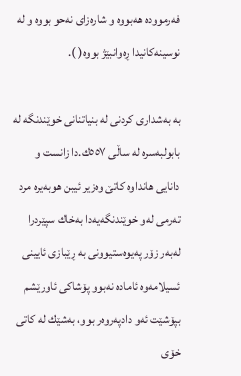فه‌رمووده‌ هه‌بووه‌ و شاره‌زای نه‌حو بووه‌ و له‌ نوسینه‌كانیدا ڕه‌وانبێژ بووه‌( ).

به‌ به‌شداری‌ كردنی‌ له‌ بنیاتنانی‌ خوێندنگه‌ له‌ بابولبه‌سره‌ له‌ ساڵی‌ ٥٥٧ك.دا زانست و دانایی هانداوه‌ كاتێ‌ وه‌زیر ئیبن هوبه‌یره‌ مرد ته‌رمی‌ له‌و خوێندنگه‌یه‌دا به‌خاك سپێردرا له‌به‌ر زۆر په‌یوه‌ستیوونی‌ به‌ ڕێبازی‌ ئایینی‌ ئسیلامه‌وه‌ ئاماده‌ نه‌بوو پۆشاكی‌ ئاورێشم بپۆشێت ئه‌و دادپه‌روه‌ر بوو، به‌شێك له‌ كاتی‌ خۆی‌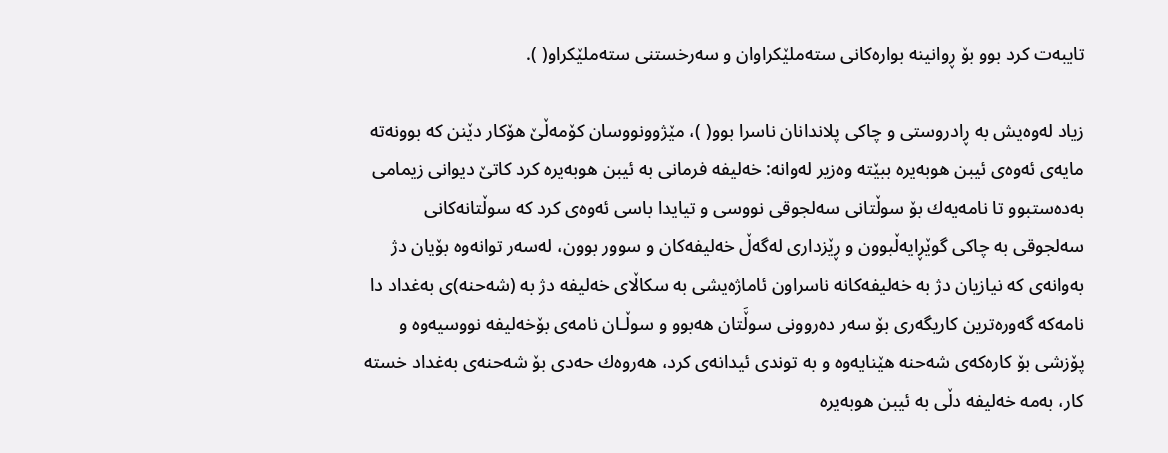تایبه‌ت كرد بوو بۆ ڕوانینه‌ بواره‌كانی‌ سته‌ملێكراوان و سه‌رخستنی‌ سته‌ملێكراو( ).

زیاد له‌وه‌یش به‌ ڕادروستی‌ و چاكی پلاندانان ناسرا بوو( )، مێژوونووسان كۆمه‌ڵێ هۆكار دێنن كه‌ بوونه‌ته‌ مایه‌ی‌ ئه‌وه‌ی‌ ئیبن هوبه‌یره‌ ببێته‌ وه‌زیر له‌وانه‌: خه‌لیفه‌ فرمانی‌ به‌ ئیبن هوبه‌یره‌ كرد كاتێ دیوانی‌ زیمامی‌ به‌ده‌ستبوو تا نامه‌یه‌ك بۆ سوڵتانی‌ سه‌لجوقی نووسی و تیایدا باسی ئه‌وه‌ی‌ كرد كه‌ سوڵتانه‌كانی‌ سه‌لجوقی به‌ چاكی گوێڕایه‌ڵبوون و ڕێزداری‌ له‌گه‌ڵ خه‌لیفه‌كان و سوور بوون، له‌سه‌ر توانه‌وه‌ بۆیان دژ به‌وانه‌ی‌ كه‌ نیازیان دژ به‌ خه‌لیفه‌كانه‌ ناسراون ئاماژه‌یشی‌ به‌ سكاڵای‌ خه‌لیفه‌ دژ به‌ (شه‌حنه‌)ی‌ به‌غداد دا نامه‌كه‌ گه‌وره‌ترین كاریگه‌ری‌ بۆ سه‌ر ده‌روونی‌ سوڵَتان هه‌بوو و سوڵـان نامه‌ی‌ بۆخه‌لیفه‌ نووسیه‌وه‌ و پۆزشی بۆ كاره‌كه‌ی‌ شه‌حنه‌ هێنایه‌وه‌ و به‌ توندی ئیدانه‌ی‌ كرد، هه‌روه‌ك حه‌دی بۆ شه‌حنه‌ی‌ به‌غداد خسته‌ كار، به‌مه‌ خه‌لیفه‌ دڵی‌ به‌ ئیبن هوبه‌یره‌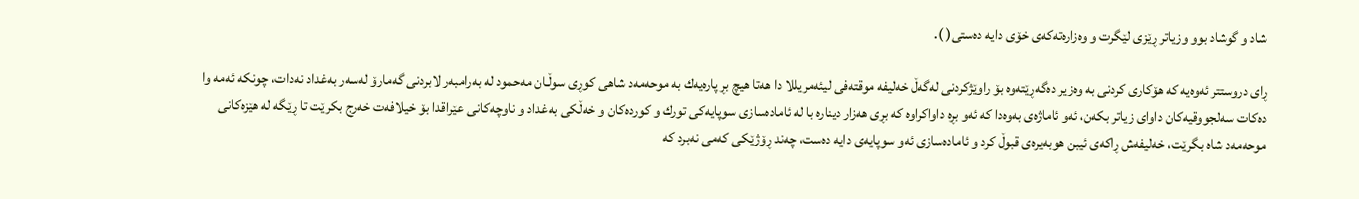شاد و گوشاد بوو وزیاتر ڕێزی‌ لێگرت و وه‌زاره‌ته‌كه‌ی‌ خۆی‌ دایه‌ ده‌ستی‌( ).

ڕای‌ دروستتر ئه‌وه‌یه‌ كه‌ هۆكاری‌ كردنی‌ به‌ وه‌زیر ده‌گه‌ڕێته‌وه‌ بۆ راوێژكردنی‌ له‌گه‌ڵ‌ خه‌لیفه‌ موقته‌فی لیئه‌مریللا دا هه‌تا هیچ بڕ پاره‌یه‌ك به‌ موحه‌مه‌د شاهی كوڕی‌ سوڵـان مه‌حمود له‌ به‌رامبه‌ر لابردنی‌ گه‌مارۆ له‌سه‌ر به‌غداد نه‌دات، چونكه‌ ئه‌مه‌ وا ده‌كات سه‌لجووقیه‌كان داوای‌ زیاتر بكه‌ن، ئه‌و ئاماژه‌ی‌ به‌وه‌دا كه‌ ئه‌و بڕه‌ داواكراوه‌ كه‌ بڕی‌ هه‌زار دیناره‌ با له‌ ئاماده‌سازی‌ سوپایه‌كی‌ تورك و كورده‌كان و خه‌ڵكی‌ به‌غداد و ناوچه‌كانی‌ عێراقدا بۆ خیلافه‌ت خه‌رج بكرێت تا ڕێگه‌ له‌ هێزه‌كانی‌ موحه‌مه‌د شاه‌ بگرێت، خه‌لیفه‌ش ڕاكه‌ی‌ ئیبن هوبه‌یره‌ی‌ قبوڵ كرد و ئاماده‌سازی‌ ئه‌و سوپایه‌ی‌ دایه‌ ده‌ست، چه‌ند ڕۆژێكی‌ كه‌می‌ نه‌برد كه‌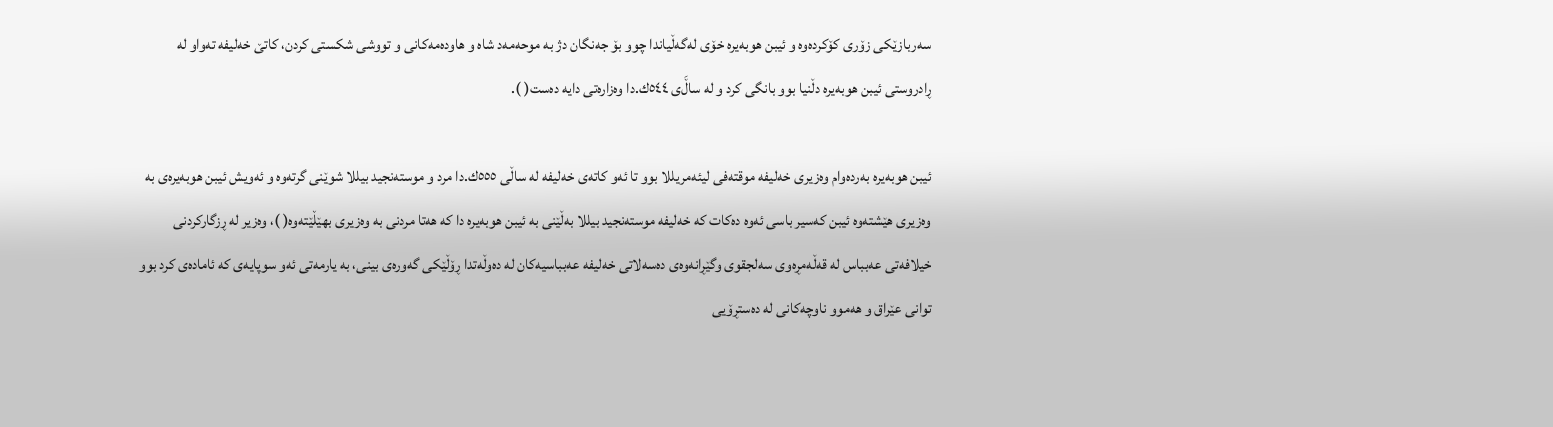سه‌ربازێكی‌ زۆری‌ كۆكرده‌وه‌ و ئیبن هوبه‌یره‌ خۆی‌ له‌گه‌ڵیاندا چوو بۆ جه‌نگان دژ به‌ موحه‌مه‌د شاه‌ و هاوده‌مه‌كانی‌ و تووشی شكستی‌ كردن، كاتێ خه‌لیفه‌ ته‌واو له‌ ڕادروستی‌ ئیبن هوبه‌یره‌ دڵنیا بوو بانگی‌ كرد و له‌ ساڵ‌َی‌ ٥٤٤ك.دا وه‌زاره‌تی‌ دایه‌ ده‌ست( ).

ئیبن هوبه‌یره‌ به‌رده‌وام وه‌زیری‌ خه‌لیفه‌ موقته‌فی لیئه‌مریللا بوو تا ئه‌و كاته‌ی‌ خه‌لیفه‌ له‌ ساڵی‌ ٥٥٥ك.دا مرد و موسته‌نجید بیللا شوێنی‌ گرته‌وه‌ و ئه‌ویش ئیبن هوبه‌یره‌ی‌ به‌ وه‌زیری‌ هێشته‌وه‌ ئیبن كه‌سیر باسی ئه‌وه‌ ده‌كات كه‌ خه‌لیفه‌ موسته‌نجید بیللا به‌ڵێنی‌ به‌ ئیبن هوبه‌یره‌ دا كه‌ هه‌تا مردنی‌ به‌ وه‌زیری‌ بهێڵێته‌وه‌( )، وه‌زیر له‌ ڕزگاركردنی‌ خیلافه‌تی‌ عه‌بباس له‌ قه‌ڵه‌مڕه‌وی‌ سه‌لجقوی وگێڕانه‌وه‌ی‌ ده‌سه‌لاتی‌ خه‌لیفه‌ عه‌بباسیه‌كان له‌ ده‌وڵه‌تدا ڕۆڵێكی‌ گه‌وره‌ی‌ بینی‌، به‌ یارمه‌تی‌ ئه‌و سوپایه‌ی‌ كه‌ ئاماده‌ی‌ كرد بوو توانی‌ عێراق و هه‌موو ناوچه‌كانی‌ له‌ ده‌ستڕۆیی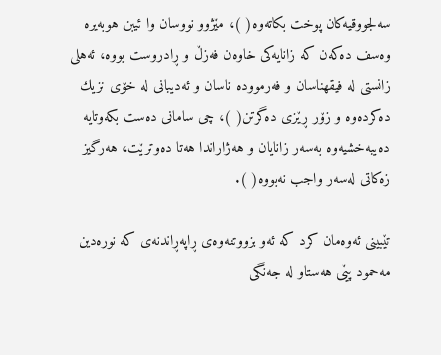سه‌لجووقیه‌كان پوخت بكاته‌وه‌( )، مێژوو نووسان وا ئیبن هوبه‌یره‌ وه‌سف ده‌كه‌ن كه‌ زانایه‌كی‌ خاوه‌ن فه‌زڵ و ڕادروست بووه‌، ئه‌هلی زانستی‌ له‌ فیقهناسان و فه‌رمووده‌ ناسان و ئه‌دیبانی‌ له‌ خۆی‌ نزیك ده‌كرده‌وه‌ و زۆر ڕێزی‌ ده‌گرتن( )، چی سامانی‌ ده‌ست بكه‌وتایه‌ ده‌یبه‌خشیه‌وه‌ به‌سه‌ر زانایان و هه‌ژاراندا هه‌تا ده‌وترێت، هه‌رگیز زه‌كاتی‌ له‌سه‌ر واجب نه‌بووه‌( ).

تێبینی‌ ئه‌وه‌مان كرد كه‌ ئه‌و بزووتنه‌وه‌ی‌ ڕاپه‌ڕاندنه‌ی‌ كه‌ نوره‌دین مه‌حمود پێی‌ هه‌ستاو له‌ جه‌نگی‌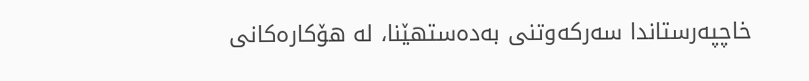خاچپه‌رستاندا سه‌ركه‌وتنی‌ به‌ده‌ستهێنا، له‌ هۆكاره‌كانی‌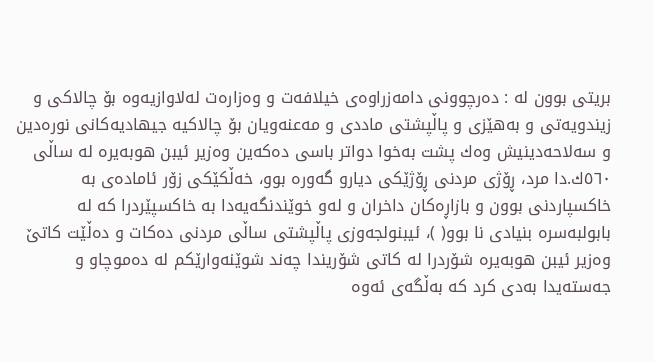بریتی‌ بوون له‌ : ده‌رچوونی‌ دامه‌زراوه‌ی‌ خیلافه‌ت و وه‌زاره‌ت له‌لاوازیه‌وه‌ بۆ چالاكی و زیندویه‌تی‌ و به‌هێزی‌ و پاڵپشتی‌ ماددی‌ و مه‌عنه‌ویان بۆ چالاكیه‌ جیهادیه‌كانی‌ نوره‌دین و سه‌لاحه‌دینیش وه‌ك پشت به‌خوا دواتر باسی ده‌كه‌ین وه‌زیر ئیبن هوبه‌یره‌ له‌ ساڵی‌ ٥٦٠ك.دا مرد، ڕۆژی‌ مردنی‌ ڕۆژێكی‌ دیارو گه‌وره‌ بوو، خه‌ڵكێكی‌ زۆر ئاماده‌ی‌ به‌ خاكسپاردنی‌ بوون و بازاڕه‌كان داخران و له‌و خوێندنگه‌یه‌دا به‌ خاكسپێردرا كه‌ له‌ بابولبه‌سره‌ بنیادی‌ نا بوو( )، ئیبنولجه‌وزی‌ پاڵپشتی‌ ساڵی‌ مردنی‌ ده‌كات و ده‌ڵێت كاتێ وه‌زیر ئیبن هوبه‌یره‌ شۆردرا له‌ كاتی‌ شۆریندا چه‌ند شوێنه‌وارێكم له‌ ده‌موچاو و جه‌سته‌یدا به‌دی كرد كه‌ به‌ڵگه‌ی‌ ئه‌وه‌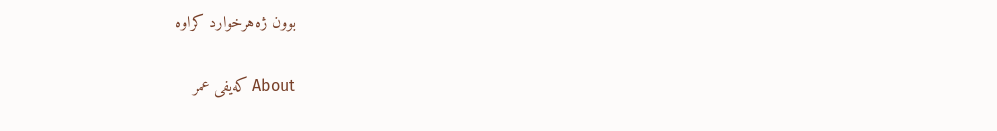بوون ژه‌هرخوارد كراوه‌

About كه‌یفی عمر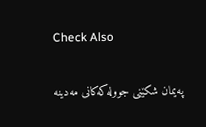Check Also

پەیمان شکێنی جوولەکەکانی مەدینە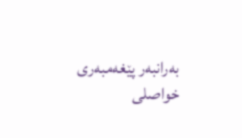بەرانبەر پێغەمبەری خواصلى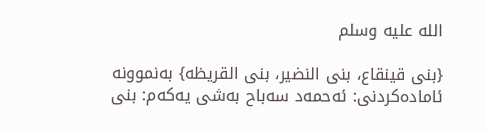الله عليه وسلم

{بنی قینقاع، بنی النضير، بنی القریظە} بەنموونە ئامادەکردنی: ئەحمەد سەباح بەشی یەکەم: بنی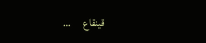قینقاع      …